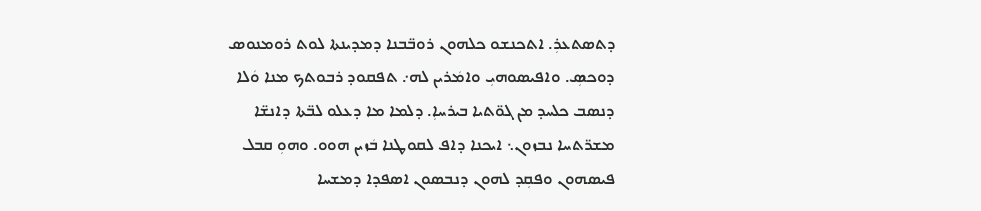ܕܬܣܬܥܪܼ. ܐܬܟܢܫܘ ܟܠܗܘܢ ܪܘܒ̈ܒܢܐ ܕܡܕܝܢܬܐ ܠܘܬ ܪܘܡܢܘܣ ܕܘܟܣܼ. ܘܐܦܝܣܘܗܝܼ ܘܐܡܿܪܝܢ ܠܗ܇ ܬܦܩܘܕ ܪܒܘܬܟ ܡܢܐ ܘܿܠܐ ܕܢܣܒ ܟܠܚܕ ܡܢ ܓܘ̈ܬܝܐ ܒܝܪܚܐܼ. ܕܠܡܐ ܡܐ ܕܥܠܘ ܠܒ̈ܬܐ ܕܐܢܫ̈ܐ ܡܫܪ̈ܬܚܐ ܢܒܙܘܢ܆ ܐܝܟܢܐ ܕܐܦ ܠܩܘܛܢܐ ܒܿܙܝܢ ܗܘܘ. ܘܗܘܼ ܩܒܠ ܦܝܣܗܘܢ ܘܦܩܼܕ ܠܗܘܢ ܕܢܒܣܘܢ ܐܣܦܕܐ ܕܡܫܚܐ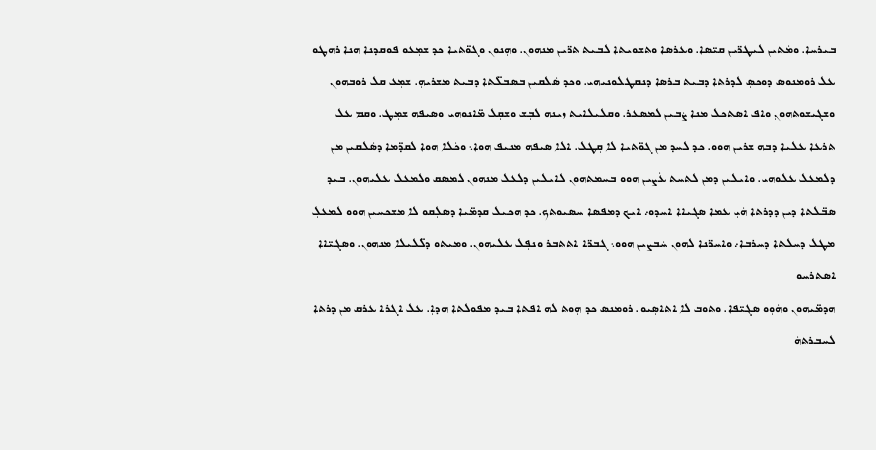ܒܝܪܚܐ. ܘܡܿܬܝܢ ܠܝܛܪ̈ܝܢ ܩܝ̈ܣܐ. ܘܥܪܣܐ ܘܬܫܘܝܬܐ ܠܒܝܬ ܬܪ̈ܝܢ ܡܢܗܘܢ. ܘܗܼܢܘܢ ܘܓܘ̈ܬܝܐ ܟܕ ܫܡܼܥܘ ܦܘܩܕܢܐ ܗܢܐ ܪܗܛܘ ܥܠ ܪܘܡܢܘܣ ܕܘܟܣܼ ܠܕܪܬܐ ܕܒܝܬ ܒܪܣܐ ܕܢܩܛܠܘܢܝܗܝ. ܘܟܕ ܣܿܠܩܝܢ ܒܣܒܠ̈ܬܐ ܕܒܝܬ ܡܫܪܝܗܼ. ܫܡܼܥ ܩܠ ܪܘܒܗܘܢ ܘܫܓܝܫܘܬܗܘܢܼ ܘܐܦ ܐܣܬܟܠ ܡܢܐ ܨܿܒܝܢ ܠܡܣܥܪ. ܘܩܠܝܠܐܝܬ ܙܝܢܗ ܠܒܼܫ ܘܫܩܼܠ ܡ̈ܐܢܘܗܝ ܘܣܝܦܗ ܫܡܼܛ. ܘܩܡ ܥܠ ܬܪܥܐ ܥܠܝܐ ܕܒܗ ܫܪܝܢ ܗܘܘ. ܟܕ ܠܚܕ ܡܢ ܓܘ̈ܬܝܐ ܠܐ ܩܼܛܠ. ܐܠܐ ܣܝܦܗ ܡܢܝܦ ܗܘܐ܆ ܘܟܿܠܐ ܗܘܐ ܠܩܕ̈ܡܐ ܕܣܿܠܩܝܢ ܡܢ ܕܠܡܥܠ ܥܠܘܗܝ. ܘܐܝܠܝܢ ܕܡܢ ܠܬܚܬ ܥܿܨܝܢ ܗܘܘ ܒܚܡܬܗܘܢ ܠܐܝܠܝܢ ܕܠܥܠ ܡܢܗܘܢ ܠܡܣܩ ܘܠܡܥܠ ܥܠܝܗܘܢ. ܒܝܕ ܣܒ̈ܠܬܐ ܕܝܢ ܕܕܪܬܐ ܗܿܝܼ ܥܡܐ ܣܓܝܐܐ ܐܚܕܘ܇ ܐܝܟ ܕܡܦܣܐ ܚܣܝܘܬܟ. ܟܕ ܗܟܝܠ ܩܕܡ̈ܝܐ ܕܣܠܼܩܘ ܠܐ ܡܫܟܚܝܢ ܗܘܘ ܠܡܥܠܼ ܡܛܠ ܕܚܠܬܐ ܕܚܪܒܐ܇ ܘܐܚܪ̈ܢܐ ܠܗܘܢ ܚܿܒܨܝܢ ܗܘܘ܆ ܓܒܪ̈ܐ ܐܬܬܒܪ ܘܢܦܼܠ ܥܠܝܗܘܢ. ܘܡܝܬܘ ܕܠ̈ܠܝܠܐ ܡܢܗܘܢ. ܘܣܓܝ̈ܐܐ ܐܣܬܪܚܘ
ܗܕܡ̈ܝܗܘܢ ܘܗܿܘܼܘ ܣܓܝ̈ܦܐ. ܘܬܘܒ ܠܐ ܐܬܐܣܼܝܘ. ܪܘܡܢܣ ܟܕ ܗܼܘܬ ܠܗ ܐܦܬܐ ܒܝܕ ܡܦܘܠܬܐ ܗܕܐܼ. ܥܠ ܐܓܪܐ ܥܪܩ ܡܢ ܕܪܬܐ ܠܚܒܪܬܗܿ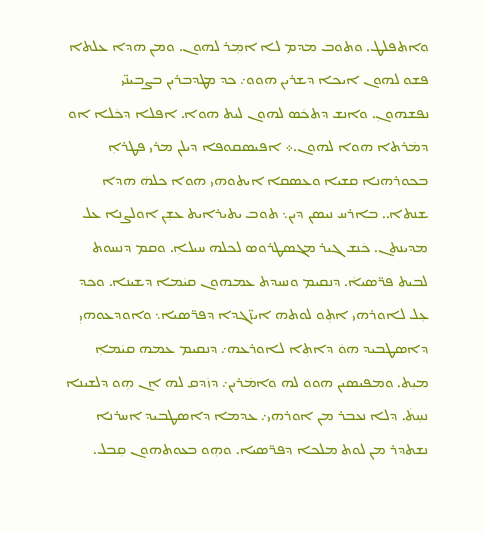ܘܐܬܦܠܛ. ܘܬܘܒ ܡܕܡ ܠܐ ܐܡܼܪ ܠܗܘܢ. ܘܡܢ ܗܕܐ ܥܠܬܐ ܦܫܘ ܠܗܘܢ ܐܝܟܐ ܕܫܪܝܢ ܗܘܘ܇ ܟܕ ܡܛܕܒܪܝܢ ܒܨܒܝܢ̈ܝ ܢܦܫܗܘܢܼ. ܘܐܢܫ ܕܬܟܿܣ ܠܗܘܢ ܠܝܬ ܗܘܐ. ܐܦܠܐ ܕܟܿܠܐ ܐܘ ܕܡܿܪܬܐ ܗܘܐ ܠܗܘܢ.܀ ܐܦܝܣܩܘܦܐ ܕܝܠܢ ܡܪܝ ܦܛܪܐܼ ܒܟܘܪܗܢܐ ܩܫܝܐ ܘܥܣܩܐ ܐܝܬܘܗܝ ܗܘܐ ܟܠܗܿ ܗܕܐ ܫܢܬܐ.. ܒܐܪܚ ܢܝܣܢ ܕܝܢ܆ ܬܘܒ ܝܬܝܪܐܝܬ ܥܫܼܢ ܐܘܠܨܢܐ ܥܠ ܡܕܝܢܬܢ. ܟܿܢܫ ܓܝܪ ܡܓܣܛܪܘܣ ܠܟܠܗ ܚܝܠܐܼ. ܘܩܡ ܕܢܚܘܬ ܠܒܝܬ ܦܪ̈ܣܝܐܿ. ܕܢܩܝܡ ܘܢܚܕܬ ܥܡܗܘܢ ܩܝܿܡܐ ܕܫܝܢܐ. ܘܟܕ ܥܼܠ ܠܐܘܪܗܝ ܐܬܼܘ ܠܘܬܗ ܐܝܙ̈ܓܕܐ ܕܦܪ̈ܣܝܐ܆ ܘܐܘܕܥܘܗܝܼ ܕܐܣܛܒܝܕ ܗܘܿ ܕܐܬܼܐ ܠܐܘܪܥܗ܇ ܕܢܩܝܡ ܥܡܗ ܩܝܿܡܐܼ ܡܝܼܬ. ܘܡܦܝܣܝܢ ܗܘܘ ܠܗ ܘܐܡܿܪܝܢ܇ ܕܙܿܕܩ ܠܗ ܐܢ ܗܼܘ ܕܠܫܝܢܐ ܢܚܼܬܿ. ܕܠܐ ܢܥܒܪ ܡܢ ܐܘܪܗܝ܇ ܥܕܡܐ ܕܐܣܛܒܝܕ ܐܚܪܢܐ ܢܫܬܕܪ ܡܢ ܠܘܬ ܡܠܟܐ ܕܦܪ̈ܣܝܐ. ܘܗܼܘ ܒܥܘܬܗܘܢ ܩܼܒܠ.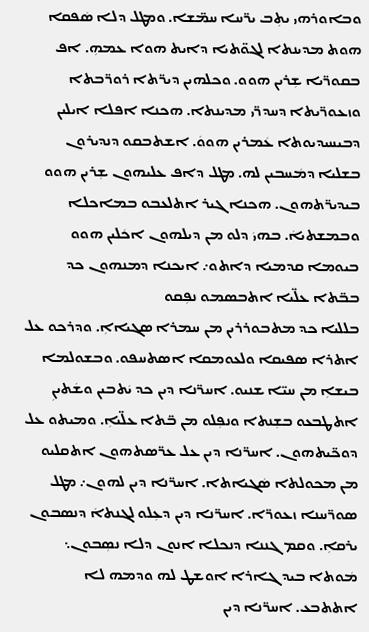ܘܒܐܘܪܗܝ ܝܬܼܒ ܝܪ̈ܚܐ ܚܡ̈ܫܐ. ܘܡܛܠ ܕܠܐ ܣܿܦܩܐ ܗܘܬ ܡܕܝܢܬܐ ܠܓܘ̈ܬܝܐ ܕܐܝܬ ܗܘܐ ܥܡܗܼ. ܐܦ ܒܩܘܪ̈ܝܐ ܫܼܪܝܢ ܗܘܘ. ܘܟܠܗܝܢ ܕܝܪ̈ܬܐ ܪܘܪ̈ܒܬܐ ܘܙܥܘܪ̈ܝܬܐ ܕܚܕܪ̈ܝ ܡܕܝܢܬܐ. ܗܟܢܐ ܐܦܠܐ ܐܝܠܝܢ ܕܒܝܚܝܕܝܘܬܐ ܥܿܡܪܝܢ ܗܘܘܿ. ܐܫܬܒܩܘ ܕܢܕܝܪܘܢ ܒܫܠܝܐ ܕܡܿܚܒܝܢ ܠܗ. ܡܛܠ ܕܐܦ ܥܠܝܗܘܢ ܫܼܪܝܢ ܗܘܘ ܒܝܕܝܪ̈ܬܗܘܢ. ܗܟܢܐ ܓܝܪ ܐܬܠܥܒܘ ܒܡܐܟܠܐ ܘܒܡܫܬܝܐܿ. ܒܗܝܿ ܕܠܘ ܡܢ ܕܝܠܗܘܢ ܐܟܿܠܝܢ ܗܘܘ ܒܝܘܡܐ ܩܕܡܝܐ ܕܐܬܘ܇ ܐܝܟܢܐ ܕܡܢܗܘܢ ܟܕ ܒܒ̈ܬܐ ܥܠ̈ܝܐ ܐܬܒܣܡܘ ܢܦܼܩܘ
ܒܠܠܝܐ ܟܕ ܡܬܒܘܪܪܝܢ ܡܢ ܚܡܪܐ ܣܓܝܐܐܼ. ܘܕܪܟܘ ܥܠ ܐܬܪܐ ܣܦܝܩܐ ܘܠܥܘܡܩܐ ܐܣܬܚܦܘ. ܘܒܫܘܠܡܐ ܒܝܫܐܼ ܡܢ ܚܝ̈ܐ ܫܢܝܘ. ܐܚܪ̈ܢܐ ܕܝܢ ܟܕ ܝܿܬܒܝܢ ܘܫܿܬܝܢܼ ܐܬܛܒܥܘ ܒܫܼܢܬܐ ܘܢܦܼܠܘ ܡܢ ܒ̈ܬܐ ܥܠ̈ܝܐܼ. ܘܡܝܬܘ ܥܠ ܕܘܟ̈ܝܬܗܘܢ. ܐܚܪ̈ܢܐ ܕܝܢ ܥܠ ܥܪ̈ܣܬܗܘܢ ܐܬܩܠܝܘ ܡܢ ܡܟܘܠܬܐ ܣܿܓܝܐܬܐ. ܐܚܪ̈ܢܐ ܕܝܢ ܠܗܘܢ܇ ܡܛܠ ܣܘܪ̈ܚܢܐ ܙܥܘܪ̈ܐ. ܐܚܪ̈ܢܐ ܕܝܢ ܕܥܼܠܘ ܠܓܢܬܐܿ ܕܢܣܒܘܢ ܝܪܩܐܼ. ܘܩܡ ܓܢܢܐ ܕܢܟܠܐ ܐܢܘܢ ܕܠܐ ܢܣܼܒܘܢ܆ ܡܿܘܬܐ ܒܝܕ ܓܐܪܐ ܐܘܫܛ ܠܗ ܘܕܡܗ ܠܐ ܐܬܬܒܥ. ܐܚܪ̈ܢܐ ܕܝܢ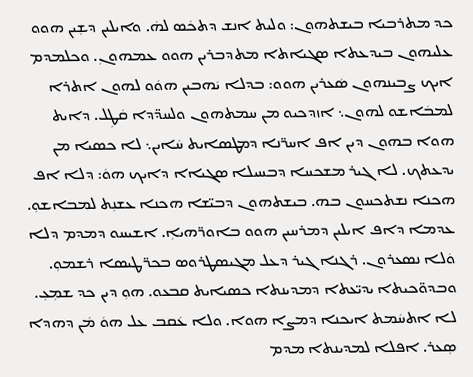ܟܕ ܡܬܪܒܝܐ ܒܝܫܬܗܘܢ: ܘܠܝܬ ܐܢܫ ܕܬܟܿܣ ܠܗܿ. ܘܐܝܠܝܢ ܕܫܼܝܢ ܗܘܘ ܥܠܝܗܘܢ ܒܝܕܥܬܐ ܣܓܝܐܬܐ ܡܬܕܒܪܝܢ ܗܘܘ ܥܡܗܘܢܼ. ܘܟܠܡܕܡ ܐܝܟ ܨܒܝܢܗܘܢ ܣܿܥܪܝܢ ܗܘܘ: ܒܕܠܐ ܝܿܗܒܝܢ ܗܘܿܘ ܠܗܘܢ ܐܬܪܐ ܠܡܒܿܐܫܘ ܠܗܘܢ܆ ܐܙܕܟܝܘ ܡܢ ܚܡܬܗܘܢ ܘܠܚܕ̈ܕܐ ܩܿܛܼܠ. ܕܐܝܬ ܗܘܐ ܒܗܘܢ ܕܝܢ ܐܦ ܐܚܪ̈ܢܐ ܕܡܛܣܐܝܬ ܚܿܐܝܢ܆ ܠܐ ܟܣܝܐ ܡܢ ܝܕܥܬܟ. ܠܐ ܓܝܪ ܡܫܟܚܐ ܕܒܚܝܠܐ ܣܓܝܐܐ ܕܐܝܟ ܗܘܿ: ܕܠܐ ܐܦ ܗܟܢܐ ܢܫܬܟܚܘܢ ܒܗ. ܒܝܫܬܗܘܢ ܕܒܝ̈ܫܐ ܗܟܢܐ ܥܫܢܼܬ ܠܡܒܐܫܘܼ. ܥܕܡܐ ܕܐܦ ܐܝܠܝܢ ܕܡܪܚܝܢ ܗܘܘ ܒܐܘܪ̈ܗܝܐܼ. ܐܫܝܚܘ ܕܡܕܡ ܕܠܐ ܘܿܠܐ ܢܣܥܪܘܢ. ܪܓܢܐ ܓܝܪ ܕܥܠ ܡܓܝܣܛܪܘܣ ܒܟܪ̈ܛܝܣܐ ܪܫܡܘܼ. ܘܒܕܘ̈ܟܝܬܐ ܝܕܝ̈ܥܬܐ ܕܡܕܝܢܬܐ ܟܣܝܐܝܬ ܩܒܥܘ. ܗܘܼ ܕܝܢ ܟܕ ܫܡܼܥܼ. ܠܐ ܐܬܚܿܡܬ ܐܝܟܢܐ ܕܡܨܐ ܗܘܐ. ܘܠܐ ܥܿܩܒ ܥܠ ܗܘܿ ܡܿܢ ܕܗܕܐ ܣܼܥܪ. ܐܦܠܐ ܠܡܕܝܢܬܐ ܡܕܡ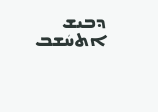ܕܒܝܫ ܐܬܚܿܫܒ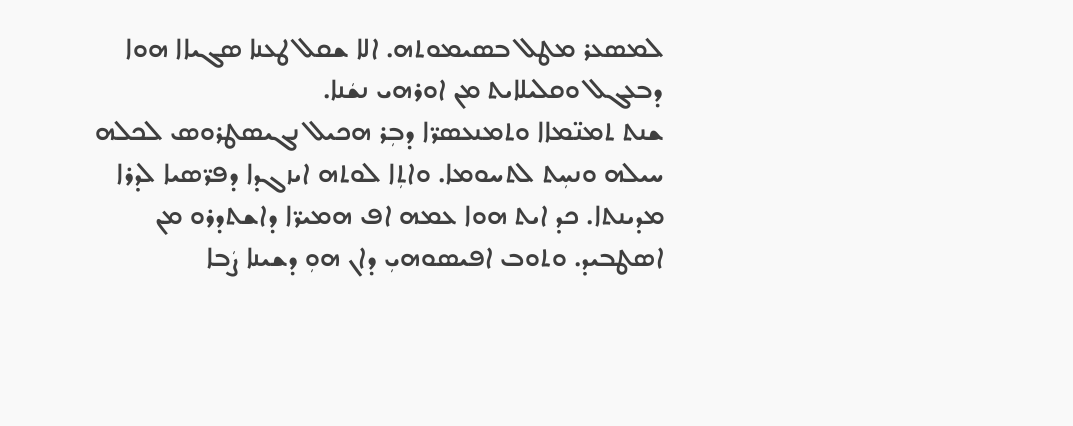ܠܡܣܥܪ ܡܛܠ ܒܣܝܡܘܬܗ. ܐܠܐ ܫܩܠ ܛܥܢܐ ܣܓܝܐܐ ܗܘܐ ܕܒܥܓܠ ܘܩܠܝܠܐܝܬ ܡܢ ܐܘܪܗܝ ܢܫܿܢܐ.
ܫܢܬ ܬܡܢ̈ܡܐܐ ܘܬܡܢܥܣܪ̈ܐ ܕܒܼܪ ܗܟܝܠ ܢܓܝܣܛܪܘܣ ܠܟܠܗ ܚܝܠܗ ܘܢܚܼܬ ܠܬܚܘܡܐ. ܘܐܬܼܐ ܠܘܬܗ ܐܝܙܓܕܐ ܕܦܪ̈ܣܝܐ ܠܕܪܐ ܡܕܝܢܬܐ. ܟܕ ܐܝܬ ܗܘܐ ܥܡܗ ܐܦ ܗܡܝܪ̈ܐ ܕܐܫܬܕܪܘ ܡܢ ܐܣܛܒܝܕ. ܘܬܘܒ ܐܦܝܣܘܗܝܼ ܕܐܢ ܗܘܼ ܕܫܝܢܐ ܨܿܒܐ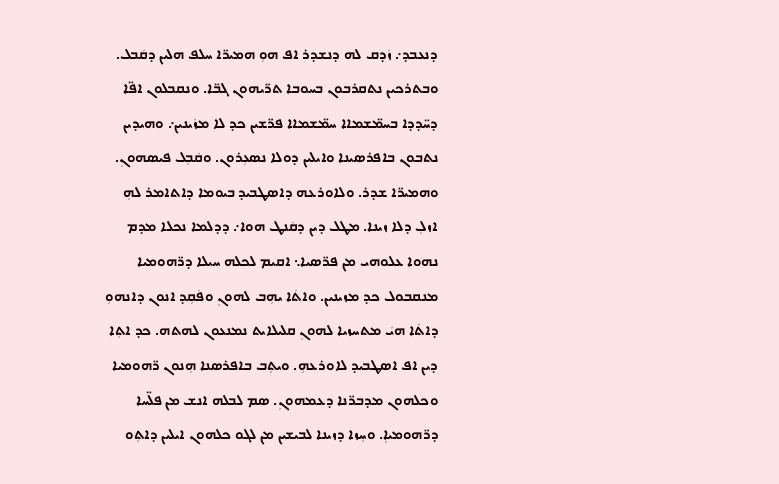ܕܢܥܒܕ܇ ܙܿܕܩ ܠܗ ܕܢܫܕܪ ܐܦ ܗܘܼ ܗܡܝܪ̈ܐ ܚܠܦ ܗܠܝܢ ܕܩܿܒܠ. ܘܒܬܪܟܝܢ ܢܬܩܪܒܘܢ ܒܚܘܒܐ ܬܪ̈ܝܗܘܢ ܓܒ̈ܐ. ܘܢܩܒܠܘܢ ܐܦ̈ܐ ܕܚ̈ܕܕܐ ܒܚܡ̈ܫܡܐܐ ܚܡ̈ܫܡܐܐ ܦܪ̈ܫܝܢ ܟܕ ܠܐ ܡܙܿܝܢܝܢ܇ ܘܗܝܕܝܢ ܢܬܒܘܢ ܒܐܦܪܣܝܢܐ ܘܐܝܠܝܢ ܕܘܠܐ ܢܣܥܼܪܘܢ. ܘܩܿܒܼܠ ܦܝܣܗܘܢܼ. ܘܗܡܝܪ̈ܐ ܫܕܪ. ܘܠܐܘܪܥܗ ܕܐܣܛܒܝܕ ܒܝܘܡܐ ܕܐܬܐܡܪ ܠܗܼ ܐܙܠܼ ܕܠܐ ܙܝܢܐ. ܡܛܠ ܕܝܢ ܕܩܿܢܛ ܗܘܐ܇ ܕܕܠܡܐ ܢܟܠܐ ܡܕܡ ܢܗܘܐ ܥܠܘܗܝ ܡܢ ܦܪ̈ܣܝܐ܆ ܐܩܝܡ ܠܟܠܗ ܚܝܠܐ ܕܪ̈ܗܘܡܝܐ ܡܢܩܒܘܠ ܟܕ ܡܙܝܢܝܢ. ܘܐܬܿܐ ܝܗܼܒ ܠܗܘܢܼ ܘܦܿܩܼܕ ܐܢܘܢ ܕܐܢܗܘܼ ܕܐܬܿܐ ܗܝܿ ܡܬܚܙܝܐ ܠܗܘܢܼ ܩܠܝܠܐܝܬ ܢܡܢܥܘܢ ܠܗܬܗ. ܟܕ ܐܬܼܐ ܕܝܢ ܐܦ ܐܣܛܒܝܕ ܠܐܘܪܥܗܼ. ܘܝܬܼܒ ܒܐܦܪܣܢܐ ܗܼܢܘܢ ܪ̈ܗܘܡܝܐ ܘܟܠܗܘܢ ܡܕܒܪ̈ܢܐ ܕܥܡܗܘܢܼ. ܣܡ ܠܒܠܗ ܐܢܫ ܡܢ ܦܠ̈ܚܐ ܕܪ̈ܗܘܡܝܐܼ. ܘܚܼܙܐ ܕܙܝܢܐ ܠܒܝܫܝܢ ܡܢ ܠܓܘ ܟܠܗܘܢ ܐܝܠܝܢ ܕܐܬܼܘ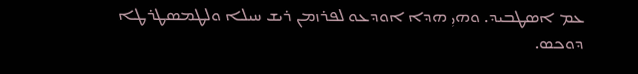ܥܡ ܐܣܛܒܝܕ. ܘܗܝܼ ܗܕܐ ܐܘܕܥܘ ܠܦܪܙܡܢ ܪܝܫ ܚܝܠܐ ܘܠܛܡܣܛܪܛܐ ܕܘܟܣ.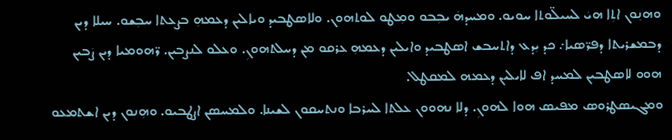ܘܗܢܼܘܢ ܐܬܼܐ ܗܝܿ ܠܚܝܠ̈ܘܬܐ ܚܘܝܘ. ܘܡܚܕܗܿ ܝܒܼܒܘ ܘܡܼܛܘ ܠܘܬܗܘܢ. ܘܠܐܣܛܒܝܕ ܘܝܐܠܝܢ ܕܥܡܗܼ ܒܨܥܬܐ ܚܒܼܫܘ. ܚܝܠܐ ܕܝܢ ܕܒܡܫܪܝܬܐ ܕܦܪ̈ܣܝܐ܇ ܟܕ ܝܼܕܥ ܕܐܬܚܒܫ ܐܣܛܒܝܕ ܘܐܝܠܝܢ ܕܥܡܗܼ ܥܪܩܘ ܡܢ ܕܚܠܬܗܘܢܼ. ܘܥܠܘ ܠܢܨܒܝܢ. ܪ̈ܗܘܡܝܐ ܕܝܢ ܨܿܒܝܢ ܗܘܘ ܠܐܣܛܒܝܢ ܠܡܚܕ ܐܦ ܠܐܝܠܝܢ ܕܥܡܗ ܠܡܩܛܠ.
ܘܡܓܝܣܛܪܘܣ ܡܦܝܣ ܗܘܐ ܠܗܘܢܼ. ܕܠܐ ܢܗܘܘܢ ܥܠܬܐ ܠܚܪܒܐ ܘܢܬܚܩܘܢ ܠܫܝܢܐ. ܘܠܡܚܣܢ ܐܨܛܒܝܘ. ܘܗܼܢܘܢ ܕܝܢ ܐܫܬܡܥܘ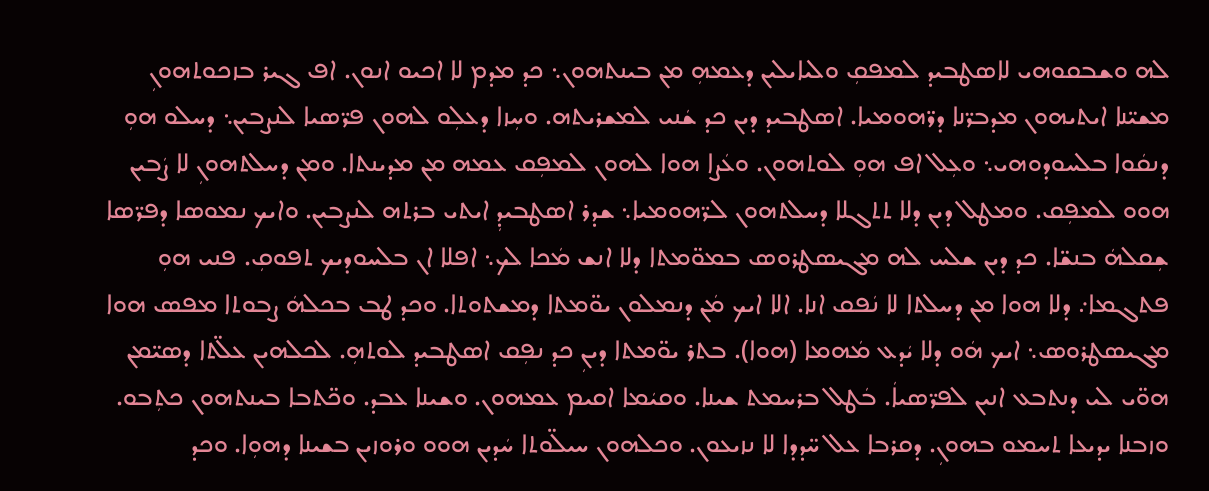ܠܗ ܘܫܒܩܘܗܝ ܠܐܣܛܒܝܕ ܠܡܦܩܼ ܘܠܝܐܝܠܝܢ ܕܥܡܗܼ ܡܢ ܒܝܢܬܗܘܢ܆ ܟܕ ܡܕܡ ܠܐ ܐܟܝܘ ܐܢܘܢ. ܐܦ ܓܝܪ ܒܙܟܘܬܗܘܢܼ ܡܫܝ̈ܢܐ ܐܝܬܝܗܘܢ ܡܕܒܪ̈ܢܐ ܕܪ̈ܗܘܡܝܐ. ܐܣܛܒܝܕ ܕܝܢ ܟܕ ܫܿܢܝ ܠܡܫܪܝܬܗ. ܘܚܼܙܐ ܕܥܠܼܘ ܠܗܘܢ ܦܪ̈ܣܝܐ ܠܢܨܒܝܢ܆ ܕܚܠܘ ܗܘܼ ܕܢܩܿܘܐ ܒܠܚܘܕܘܗܝ܆ ܘܥܼܠ ܐܦ ܗܘܼ ܠܘܬܗܘܢ. ܘܥܿܨܐ ܗܘܐ ܠܗܘܢ ܠܡܦܼܩ ܥܡܗ ܡܢ ܡܕܝܢܬܐ. ܘܡܢ ܕܚܠܬܗܘܢܼ ܠܐ ܨܿܒܝܢ ܗܘܘ ܠܡܦܼܩ. ܘܡܛܠ ܕܝܢ ܕܠܐ ܬܬܓܠܐ ܕܚܠܬܗܘܢ ܠܪ̈ܗܘܡܝܐ܆ ܫܕܪ ܐܣܛܒܝܕܼ ܐܝܬܝ ܒܪܬܗ ܠܢܨܒܝܢ. ܘܐܝܟ ܢܡܘܣܐ ܕܦܪ̈ܣܐ ܫܼܩܠܗܿ ܒܢܫ̈ܐ. ܟܕ ܕܝܢ ܫܠܚ ܠܗ ܡܓܝܣܛܪܘܣ ܒܡܘ̈ܡܬܐ ܕܠܐ ܐܢܫ ܡܿܟܐ ܠܟ܆ ܐܦܠܐ ܐܢ ܒܠܚܘܕܝܟ ܬܦܘܩܼ. ܦܢܝ ܗܘܼ ܦܬܓܡܐ܇ ܕܠܐ ܗܘܐ ܡܢ ܕܚܠܬܐ ܠܐ ܢܿܦܩ ܐܢܐ. ܐܠܐ ܐܝܟ ܡܿܢ ܕܢܡܠܘܢ ܝܘ̈ܡܬܐ ܕܡܫܬܘܬܐ. ܘܟܕ ܛܒ ܒܟܠܗܿ ܨܒܘܬܐ ܡܦܣ ܗܘܐ ܡܓܝܣܛܪܘܣ܆ ܐܝܟ ܗܿܘ ܕܠܐ ܝܿܕܥ ܡܿܗܡܐ (ܗܘܐ). ܒܬܪ ܝܘ̈ܡܬܐ ܕܝܢܼ ܟܕ ܢܦܼܩ ܐܣܛܒܝܕ ܠܘܬܗܼ. ܠܟܠܗܝܢ ܥܠ̈ܬܐ ܕܣܝ̈ܡܢ ܗܘ̈ܝ ܠܝ ܕܢܬܒܥ ܐܢܝܢ ܠܦܪ̈ܣܝܐܿ. ܒܿܛܠ ܒܪܚܡܬ ܫܝܢܐ. ܘܩܝܿܡܐ ܐܩܝܡ ܥܡܗܘܢ. ܘܫܝܢܐ ܥܒܕ. ܘܟ̈ܬܒܐ ܒܝܢܬܗܘܢ ܟܬܼܒܘ. ܘܙܒܢܐ ܝܕܝܥܐ ܬܚܡܘ ܒܗܘܢܼ. ܕܩܪܒܐ ܥܠ ܚ̈ܕܕܐ ܠܐ ܢܙܝܥܘܢ. ܘܟܠܗܘܢ ܚܝܠ̈ܘܬܐ ܚܿܕܝܢ ܗܘܘ ܘܪܘܙܝܢ ܒܫܝܢܐ ܕܗܘܼܐ. ܘܟܕ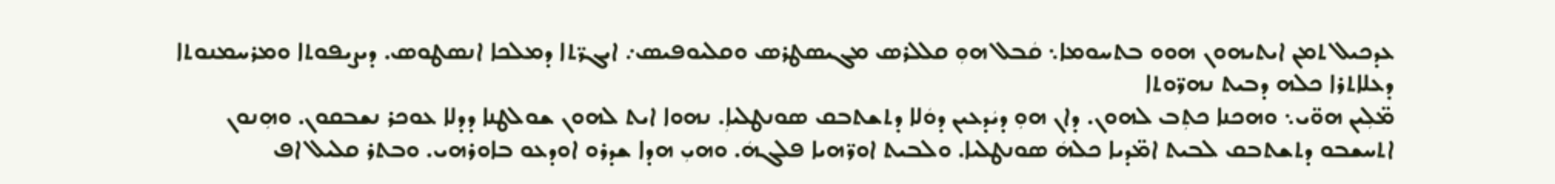ܥܕܟܝܠ ܬܡܢ ܐܝܬܝܗܘܢ ܗܘܘ ܒܬܚܘܡܐ܆ ܩܿܒܠ ܗܘܼ ܩܠܠܪܣ ܡܓܝܣܛܪܣ ܘܩܠܝܘܦܝܣ܇ ܐܝܓܪ̈ܬܐ ܕܡܠܟܐ ܐܢܣܛܘܣ. ܕܝܨܝܦܘܬܐ ܘܡܪܚܡܢܘܬܐ ܕܥܠܐܬܪܐ ܟܠܗ ܕܒܝܬ ܢܗܪ̈ܘܬܐ
ܡ̈ܠܼܝܢ ܗܘ̈ܝ܆ ܘܗܟܢܐ ܟܬܼܒ ܠܗܘܢ. ܕܐܢ ܗܘܼ ܕܝܿܕܥܝܢ ܕܘܿܠܐ ܕܬܫܬܒܩ ܣܘܢܛܠܝܐܼ. ܢܗܘܐ ܐܝܬ ܠܗܘܢ ܫܘܠܛܢܐ ܕܕܠܐ ܥܘܟܪ ܢܫܒܩܘܢ. ܘܗܼܢܘܢ ܐܬܚܫܒܘ ܕܬܫܬܒܩ ܠܒܝܬ ܐܡ̈ܕܝܐ ܟܠܗܿ ܣܘܢܛܠܝܐ. ܘܠܒܝܬ ܐܘܪ̈ܗܝܐ ܦܠܓܗܿ. ܘܗܝܼ ܗܕܐ ܫܕܪܘ ܐܘܕܥܘ ܒܐܘܪܗܝ. ܘܒܬܪ ܩܠܝܠ ܐܦ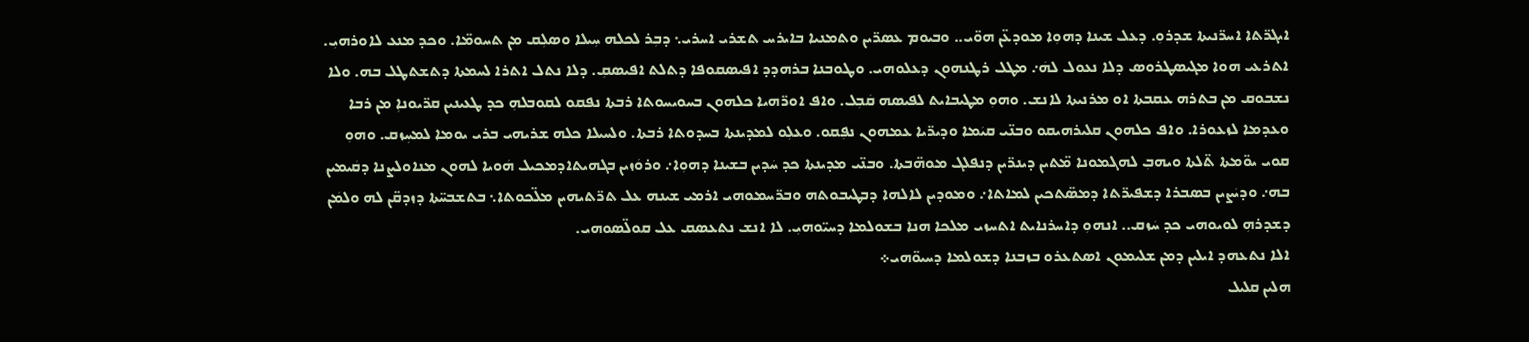ܐܝܓܪ̈ܬܐ ܐܚܪ̈ܢܝܬܐ ܫܕܪܘܼ. ܕܥܠ ܫܝܢܐ ܕܗܘܼܐ ܡܘܕܥ̈ܢ ܗܘ̈ܝ.. ܘܒܝܘܡ ܥܣܪ̈ܝܢ ܘܬܡܢܝܐ ܒܐܝܪܚ ܬܫܪܝ ܐܚܪܝ܆ ܕܒܼܪ ܠܟܠܗ ܚܼܝܠܐ ܘܣܠܼܩ ܡܢ ܬܚܘܡ̈ܐ. ܘܟܕ ܡܢܥ ܠܐܘܪܗܝܼ. ܐܬܪܥܝ ܗܘܐ ܡܓܝܣܛܪܘܣ ܕܠܐ ܢܥܘܠ ܠܗܿ܇ ܡܛܠ ܪܛܢܗܘܢ ܕܥܠܘܗܝ. ܘܛܘܒܢܐ ܒܪܗܕܕ ܐܦܝܣܩܘܦܐ ܕܬܠܬ ܐܦܝܣܩܼ. ܕܠܐ ܢܬܠ ܐܬܪܐ ܠܚܡܬܐ ܕܬܫܬܛܠ ܒܗ. ܘܠܐ ܢܫܒܘܩ ܡܢ ܒܬܪܗ ܥܩܒܬܐ ܐܘ ܡܪܢܝܬܐ ܠܐܢܫ. ܘܗܘܼ ܡܛܝܒܐܝܬ ܠܦܝܣܗ ܩܿܒܼܠ. ܘܐܦ ܐܘܪ̈ܗܝܐ ܟܠܗܘܢ ܒܚܘܝܚܘܬܐ ܪܒܬܐ ܢܦܩܘ ܠܩܘܒܠܗܼ ܟܕ ܛܥܝܢܝܢ ܩܪ̈ܝܘܢܐܼ ܡܢ ܪܒܐ ܘܥܕܡܐ ܠܙܥܘܪܐ. ܘܐܦ ܟܠܗܘܢ ܩܠܝܪܗܝܩܘ ܘܒܢ̈ܝ ܩܝܿܡܐ ܘܕܝܪ̈ܝܐ ܥܡܗܘܢ ܢܦܼܩܘ. ܘܥܠܼܘ ܠܡܕܝܢܬܐ ܒܚܕܘܬܐ ܪܒܬܐ. ܘܠܚܝܠܐ ܟܠܗ ܫܪܝܗܝ ܒܪܝ ܝܘܡܐ ܠܡܚܼܙܩ. ܘܗܘܼ ܩܘܝ ܝܘ̈ܡܬܐ ܬ̈ܠܬܐ ܘܝܗܒܼ ܠܗܓܡܘܢܐ ܡ̈ܬܝܢ ܕܝܢܪ̈ܝܢ ܕܢܦܠܓ ܡܘܗ̈ܒܬܐ. ܘܒܢ̈ܝ ܡܕܝܢܬܐ ܟܕ ܚܿܕܝܢ ܒܫܝܢܐ ܕܗܘܼܐ܇ ܘܪܘܿܙܝܢ ܒܓܗܝܬܐܕܡܟܝܠ ܗܿܘܝܐ ܠܗܘܢ ܡܢܐܘܠܨܢܐ ܕܩܿܝܡܝܢ ܒܗ܇ ܘܕܝܿܨܝܢ ܒܣܒܪܐ ܕܫܦܝܪ̈ܬܐ ܕܡܣ̈ܬܟܝܢ ܠܡܐܬܐ܇ ܘܡܘܕܝܢ ܠܐܠܗܐ ܕܒܛܝܒܘܬܗ ܘܒܪ̈ܚܡܘܗܝ ܐܪܡܝ ܫܝܢܗ ܥܠ ܬܪ̈ܬܝܗܝܢ ܡܠ̈ܟܘܬܐ܆ ܒܬܫܒܚ̈ܬܐ ܕܙܕܩ̈ܢ ܠܗ ܘܠܡܿܢ ܕܫܕܪܗܼ ܠܘܝܘܗܝ ܟܕ ܚܿܙܩ.. ܐܢܗܘܼ ܕܐܚܪܢܐܝܬ ܐܬܚܙܝ ܡܠܟܐ ܗܢܐ ܒܫܘܠܡܐ ܕܚܝ̈ܘܗܝܼ. ܠܐ ܐܢܫ ܢܬܥܣܩ ܥܠ ܩܘܠ̈ܣܘܗܝ.
ܐܠܐ ܢܬܥܗܕ ܐܝܠܝܢ ܕܡܢ ܫܠܝܡܘܢ ܐܣܬܥܪܘ ܒܙܒܢܐ ܕܫܘܠܡܐ ܕܚܝܘ̈ܗܝ܀
ܗܠܝܢ ܩܠܝܠ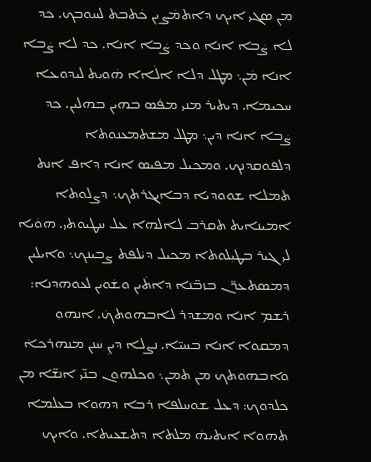ܡܢ ܣܓܝ ܐܝܟ ܕܐܬܡܿܨܝܢ ܟܿܬܒܬ ܠܚܘܒܟ. ܟܕ ܠܐ ܨܿܒܐ ܐܢܐܼ ܘܟܕ ܨܿܒܐ ܐܢܐ. ܟܕ ܠܐ ܨܿܒܐ ܐܢܐ ܡܿܢ܆ ܡܛܠ ܕܠܐ ܐܠܿܐܐ ܗܿܘܝܬ ܠܝܕܘܥܐ ܚܟܝܡܐ. ܕܝܬܝܪ ܡܢܝ ܡܦܿܣ ܒܗܝܢ ܒܗܠܝܢ. ܟܕ ܨܿܒܐ ܐܢܐ ܕܝܢ܆ ܡܛܠ ܡܫܬܡܥܢܘܬܐ ܕܠܦܘܩܕܢܟ. ܘܡܟܝܠ ܡܦܝܣ ܐܢܐ ܕܐܦ ܐܢܬ ܬܡܠܐ ܫܘܘܕܝܐ ܕܒܐܝܓܪܬܟ܆ ܕܨܠܘܬܐ ܐܡܝܢܐܝܬ ܬܩܪܒ ܠܐܠܗܐ ܥܠ ܚܛܝܘܬܝ. ܗܘܿܝܐ ܠܝ ܓܝܪ ܒܛܝܼܠܘܬܐ ܡܟܝܠ ܕܝܿܠܦܬ ܨܒܝܢܟ܆ ܘܐܝܠܝܢ ܕܡܣܬܥܪ̈ܢ ܒܙܒ̈ܢܐ ܕܐܬܿܝܢ ܘܫܿܘܝܢ ܠܥܘܗܕܢܐ: ܪܫܡ ܐܢܐ ܘܡܫܕܪ ܠܐܒܗܘܬܟܿ. ܐܢܗܘܼ ܕܡܩܘܐ ܐܢܐ ܒܚܝ̈ܐ. ܢܨܠܐ ܕܝܢܼ ܚܢܢ ܡܢܗܪܟܐܿ ܘܐܒܗܘܬܟ ܡܢ ܬܡܢ܆ ܘܟܠܗܘܢ ܒܢ̈ܝ ܐܢܫ̈ܐ ܡܢ ܟܠܕܘܟ: ܕܥܠ ܫܘܚܠܦܐ ܪܒܐ ܕܗܘܐ ܒܥܠܡܐ ܬܗܘܐ ܐܝܬܝܗܿ ܡܠܬܐ ܕܬܫܥܝܬܐ. ܘܐܝܟ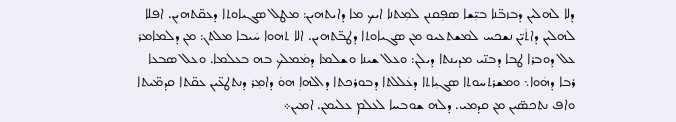ܕܠܐ ܠܗܠܝܢ ܕܒܙܒ̈ܢܐ ܒܝܼ̈ܫܐ ܣܦܼܩܢܢ ܠܡܼܬܢܐ ܐܝܟ ܡܐ ܕܐܝܬܗܝܢ: ܡܛܠ ܣܓܝܐܘܬܐ ܕܥܩ̈ܬܗܝܢ. ܐܦܠܐ ܠܗܠܝܢ ܕܐܬܿܝ̈ܢ ܢܫܟܚ ܠܡܫܬܥܝܘ ܡܢ ܣܓܝܐܘܬܐ ܕܛܒ̈ܬܗܝܢ. ܐܠܐ ܬܗܘܐ ܚܿܝܒܐ ܡܠܬܢ: ܡܢ ܕܠܡܐܡܪ ܥܠ ܕܘܒܪܐ ܛܒܐ ܕܒܢ̈ܝ ܡܕܝܢܬܐ ܕܝܠܢ: ܘܥܠ ܫܝܢܐ ܘܫܠܡܐ ܕܡܿܡܠܟ ܒܗ ܒܥܠܡܐ. ܘܥܠ ܣܒܥܐ ܪܒܐ ܕܗܿܘܐ܆ ܘܡܫܪܬܚܘܬܐ ܣܓܝܼܐܬܐ ܕܥܿܠܠܬܐ ܕܒܘܪܟܬܐ ܕܐܠܗܐܼ ܗܘܿ ܕܐܡܼܪ ܕܢܬܛܥ̈ܝܢ ܥܩ̈ܬܐ ܩܕܡ̈ܝܬܐ ܘܐܦ ܢܬܟܣ̈ܝܢ ܡܢ ܩܕܡܝ. ܕܠܗ ܫܘܒܚܐ ܠܥܠܡ ܥܠܝܡܢ. ܐܡܝܢ܀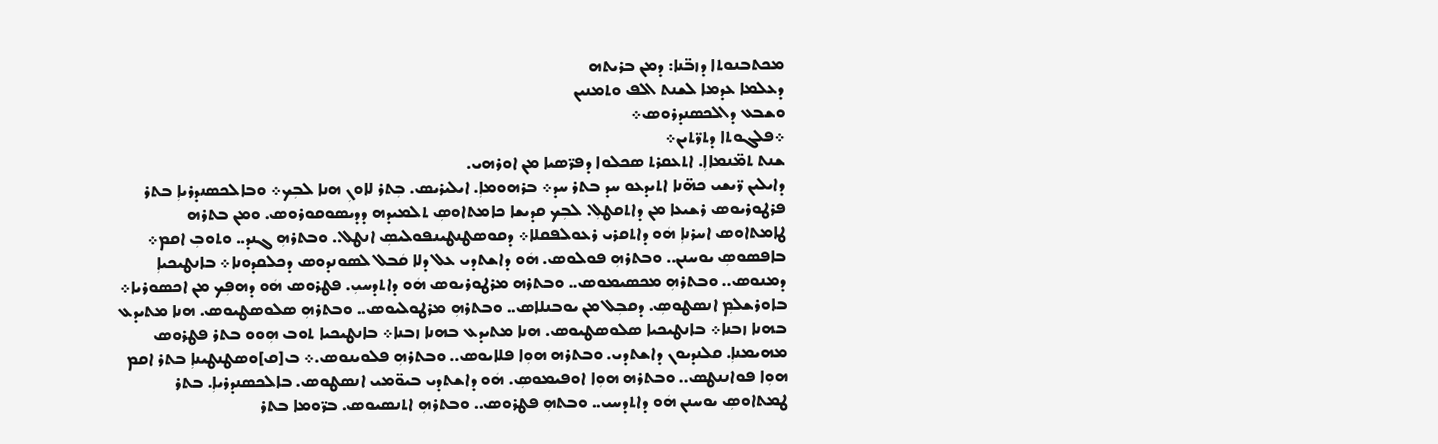ܡܟܬܒܢܘܬܐ ܕܙܒ̈ܢܐ: ܕܡܢ ܒܪܝܬܗ
ܕܥܠܡܐ ܥܕܡܐ ܠܫܢܬ ܐܠܦ ܘܬܡܢܝܢ
ܘܫܒܥ ܕܐܠܟܣܢܕܪܘܣ܀
܀ܦܠܓܘܬܐ ܕܬܪ̈ܬܝܢ܀
ܫܢܬ ܬܡ̈ܢܡܐܐܼ. ܐܬܥܩܪܬ ܣܟܠܘܐ ܕܦܪ̈ܣܝܐ ܡܢ ܐܘܪܗܝ.
ܕܐܝܠܝܢ ܪ̈ܝܫܝ ܟܗ̈ܢܐ ܐܬܝܕܥܘ ܚܕ ܒܬܪ ܚܕ܀ ܒܪܗܘܡܐܼ. ܐܝܠܝܪܝܣ. ܒܼܬܪ ܠܐܘܢܼ ܗܢܐ ܠܒܼܟ܀ ܘܒܐܠܟܣܢܕܪܝܐܼ ܒܬܪ ܦܪܛܘܪܝܘܣ ܪܫܝܥܐ ܡܢ ܕܐܬܩܛܠܼ. ܠܒܼܟ ܩܕܝܫܐ ܟܐܡܬܐܘܣܼ ܬܠܡܝܕܗ ܕܕܝܣܘܩܘܪܘܣ. ܘܡܢ ܒܬܪܗ ܛܐܡܬܐܘܣ ܐܚܪܢܐܼ ܗܿܘ ܕܐܬܩܪܝ ܪܥܘܠܦܩܠܐ܀ ܕܩܘܣܛܢܛܝܢܦܘܠܝܣܼ ܐܢܛܠ.. ܘܒܬܪܗܼ ܓܢܕ.. ܘܬܘܒܼ ܐܩܡ܀ ܒܐܦܣܘܣܼ ܝܘܚܢܢ.. ܘܒܬܪܗܼ ܦܘܠܘܣ. ܗܿܘ ܕܐܫܬܕܝ ܥܠ ܕܠܐ ܩܿܒܠ ܠܣܘܢܕܘܣ ܕܟܠܩܕܘܢܐ܀ ܒܐܢܛܝܟܝܐܼ ܕܡܢܘܣ.. ܘܒܬܪܗܼ ܡܟܣܝܡܘܣ.. ܘܒܬܪܗ ܡܪܛܘܪܝܘܣ ܗܿܘ ܕܐܬܕܚܝܼ. ܦܛܪܘܣ ܗܿܘ ܕܗܦܼܟ ܡܢ ܐܟܣܘܪܝܐ܀ ܒܐܘܪܫܠܡܼ ܐܢܣܛܘܣܼ. ܕܩܒܼܠ ܡܢ ܝܘܒܢܠܐܣ.. ܘܒܬܪܗܼ ܡܪܛܘܠܝܘܣ.. ܘܒܬܪܗܼ ܣܠܘܣܛܝܘܣ. ܗܢܐ ܡܬܝܕܥ ܒܗܢܐ ܙܒܢܐ܀ ܒܐܢܛܝܟܝܐ ܣܠܘܣܛܝܘܣ. ܗܢܐ ܡܬܝܕܥ ܒܗܢܐ ܙܒܢܐ܀ ܒܐܢܛܝܟܝܐ ܬܘܒ ܗܼܘܘ ܒܬܪ ܦܛܪܘܣ ܡܗܝܡܢܐܼ. ܩܠܢܕܝܘܢ ܕܐܫܬܕܝ. ܘܒܬܪܗ ܗܘܼܐ ܦܠܐܝܘܣ.. ܘܒܬܪܗܼ ܦܠܘܝܢܘܣ.܀ ܒ[ܩ]ܘܣܛܢܛܝܢܐܼ ܒܬܪ ܐܩܡ ܗܘܼܐ ܦܘܐܢܢܛܣ.. ܘܒܬܪܗ ܗܘܼܐ ܐܘܦܝܡܘܣܼ. ܗܿܘ ܕܐܫܬܕܝ ܒܝܘ̈ܡܝ ܐܢܣܛܘܣ. ܒܐܠܟܣܢܕܪܝܐܼ. ܒܬܪ ܛܡܬܐܘܣܼ ܝܘܚܢܢ ܗܿܘ ܕܐܬܕܚܝ.. ܘܒܬܗܼ ܦܛܪܘܣ.. ܘܒܬܪܗܼ ܐܬܢܣܝܘܣ. ܒܪ̈ܘܡܐ ܒܬܪ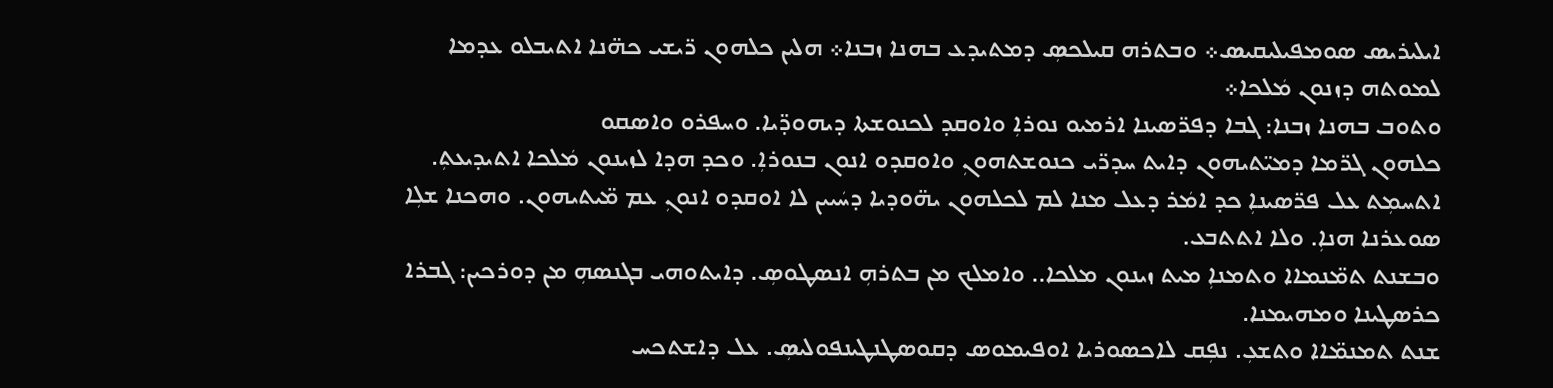ܐܝܠܝܪܝܣ ܣܘܡܦܝܠܝܩܝܣ܀ ܘܒܬܪܗ ܩܝܠܟܣܼ ܕܡܬܝܕܥ ܒܗܢܐ ܙܒܢܐ܀ ܗܠܝܢ ܟܠܗܘܢ ܪ̈ܝܫܝ ܟܗ̈ܢܐ ܐܬܝܒܠܘ ܥܕܡܐ ܠܡܘܬܗ ܕܙܢܘܢ ܡܿܠܟܐ܀
ܘܬܘܒ ܒܗܢܐ ܙܒܢܐ: ܓܒܐ ܕܦܪ̈ܣܝܢܐ ܐܪܡܝܘ ܢܘܪܐܼ ܘܐܘܩܕ ܠܟܢܘܫܬܐ ܕܝܗܘܕ̈ܝܐ. ܘܚܦܪܘ ܘܐܣܩܘ
ܟܠܗܘܢ ܓܪ̈ܡܐ ܕܡܝ̈ܬܝܗܘܢ ܕܐܝܬ ܚܕܪ̈ܝ ܟܢܘܫܬܗܘܢܼ ܘܐܘܩܕܘ ܐܢܘܢ ܒܢܘܪܐܼ. ܘܟܕ ܗܕܐ ܠܙܝܢܘܢ ܡܿܠܟܐ ܐܬܝܕܝܥܬܼ. ܐܬܚܡܼܬ ܥܠ ܦܪ̈ܣܝܢܐܼ ܟܕ ܐܡܿܪ ܕܥܠ ܡܢܐ ܠܡ ܠܟܠܗܘܢ ܝܗ̈ܘܕܝܐ ܕܚܿܝܝܢ ܠܐ ܐܘܩܕܘ ܐܢܘܢܼ ܥܡ ܡ̈ܝܬܝܗܘܢ. ܘܗܟܢܐ ܫܠܼܐ ܣܘܥܪܢܐ ܗܢܐܼ. ܘܠܐ ܐܬܬܒܥ.
ܘܒܫܢܬ ܬܡ̈ܢܡܐܐ ܘܬܡܢܐܼ ܡܝܬ ܙܝܢܘܢ ܡܠܟܐ.. ܘܐܡܠܟ ܡܢ ܒܬܪܗܼ ܐܢܣܛܘܣܼ. ܕܐܝܬܘܗܝ ܒܓܢܣܗܼ ܡܢ ܕܘܪܟܝܢ: ܓܒܪܐ ܟܪܣܛܝܢܐ ܘܡܗܝܡܢܐ.
ܫܢܬ ܬܡܢܡ̈ܐܐ ܘܬܫܥܼ. ܢܦܼܩ ܠܐܟܣܘܪܝܐ ܐܘܦܝܡܘܣ ܕܩܘܣܛܢܛܝܢܦܘܠܝܣܼ. ܥܠ ܕܐܫܬܟܚ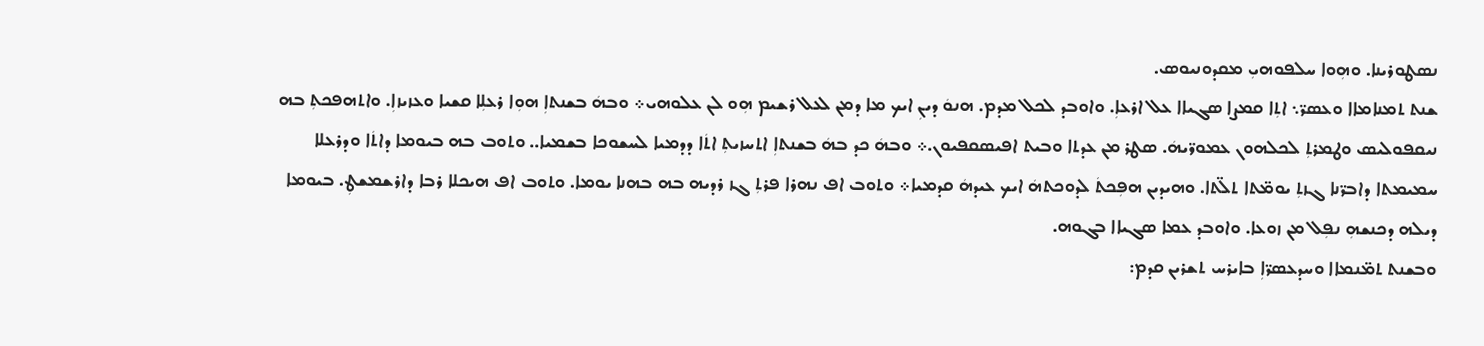ܢܣܛܘܪܝܢܐ. ܘܗܼܘܐ ܚܠܦܘܗܝܼ ܡܩܕܘܢܝܘܣ.
ܫܢܬ ܬܡܢܐܡܐܐ ܘܥܣܪ̈܆ ܐܬܼܐ ܩܡܨܐ ܣܓܝܐܐ ܥܠ ܐܪܥܐܼ. ܘܐܘܒܕ ܠܟܠ ܡܕܡ. ܗܢܘܿ ܕܝܢܼ ܐܝܟ ܡܐ ܕܡܢ ܠܥܠ ܪܫܝܡ ܗܼܘ ܠܢ ܥܠܘܗܝ܀ ܘܒܗܿ ܒܫܢܬܐܼ ܗܘܼܐ ܪܥܠܼܐ ܩܫܝܐ ܘܥܙܝܙܐܼ. ܘܐܬܗܦܟܬܼ ܒܗ ܢܝܩܦܘܠܝܣ ܘܛܡܪܬܼ ܠܟܠܗܘܢ ܥܡܘܪ̈ܝܗܿ. ܣܛܪ ܡܢ ܥܕܬܐ ܘܒܝܬ ܐܦܝܣܩܦܝܘܢ.܀ ܘܒܗܿ ܟܕ ܒܗܿ ܒܫܢܬܐܼ ܐܬܚܙܝܬܼ ܐܬܿܐ ܕܕܡܝܐ ܠܚܫܘܟܐ ܒܫܡܝܐ.. ܘܬܘܒ ܒܗ ܒܝܘܡܐ ܕܐܬܿܐ ܘܕܪܥܠܐ ܚܡܝܡܬܐ ܕܐܒܪ̈ܢܐ ܓܙܬܼ ܝܘܡ̈ܬܐ ܬܠ̈ܬܐ. ܘܗܝܕܝܢ ܗܦܼܟܬܿ ܠܕܘܟܬܗܿ ܐܝܟ ܥܝܕܗܿ ܩܕܡܝܐ܀ ܘܬܘܒ ܐܦ ܢܗܪܐ ܦܪܬܼ ܓܙ ܪܕܝܗ ܒܗ ܒܗܢܐ ܝܘܡܐ. ܘܬܘܒ ܐܦ ܗܝܟܠܐ ܪܒܐ ܕܐܪܫܡܫܛܼ. ܒܝܘܡܐ ܕܝܠܗ ܕܟܢܫܗܼ ܢܦܼܠ ܡܢ ܙܘܥܐ. ܘܐܘܒܕ ܥܡܐ ܣܓܝܐܐ ܒܓܘܗ.
ܘܒܫܢܬ ܬܡ̈ܢܡܐܐ ܘܚܕܥܣܪ̈ܐܼ ܒܐܝܪܚ ܬܫܪܝܢ ܩܕܡ: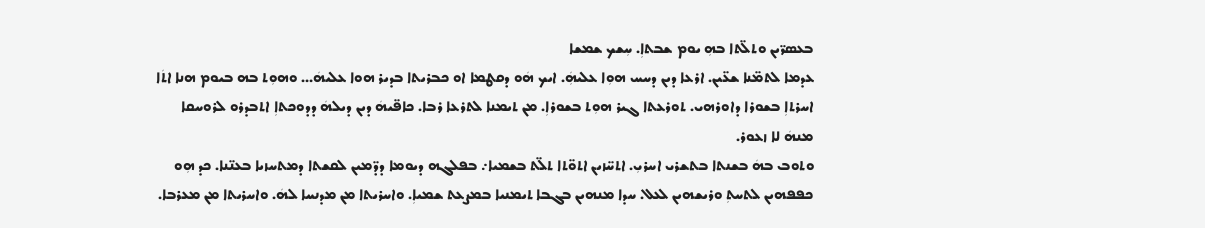ܒܥܣܪ̈ܝܢ ܘܬܠ̈ܬܐ ܒܗܼ ܝܘܡ ܫܒܬܐܼ. ܚܼܫܟ ܫܡܫܐ
ܥܕܡܐ ܠܬܡ̈ܢܐ ܫܥ̈ܝܢ. ܐܪܥܐ ܕܝܢ ܕܚܚ ܗܘܼܐ ܥܠܝܗܼܿ. ܐܝܟ ܗܿܘ ܕܩܛܡܐ ܐܘ ܟܒܪܝܬܐ ܒܕܝܪ ܗܘܐ ܥܠܝܗܿ… ܘܗܘܼܬ ܒܗ ܒܝܘܡ ܗܢܐ ܐܬܿܐ ܐܚܪܬܐܼ ܒܫܘܪܐ ܕܐܘܪܗܝ. ܬܘܪܥܬܐ ܓܝܪ ܗܘܼܬ ܒܫܘܪܐܼ. ܡܢ ܬܝܡܢܐ ܠܬܪܥܐ ܪܒܐ. ܟܐܦ̈ܝܗܿ ܕܝܢ ܕܝܠܗܿ ܕܕܘܟܬܐܼ ܐܬܒܕܪܘ ܠܪܘܚܩܐ ܡܢܗܿ ܠܐ ܙܥܘܪ.
ܘܬܘܒ ܒܗܿ ܒܫܢܬܐ ܒܬܫܪܝ ܐܚܪܝܼ. ܐܬܚ̈ܙܝܢ ܐܬܘ̈ܬܐ ܬܠ̈ܬ ܒܫܡܝܐ܇ ܒܦܠܓܗ ܕܝܘܡܐ ܕܕ̈ܡܝܢ ܠܩܫܬܐ ܕܡܬܚܙܝܐ ܒܥܢ̈ܢܐ. ܟܕ ܗܼܘ ܟܦܦܗܝܢ ܠܬܚܬܼ ܘܪܝܫܗܝܢ ܠܥܠ. ܚܕܐ ܡܢܗܝܢ ܒܓܒܐ ܬܝܡܢܝܐ ܒܡܨܥܬ ܫܡܝܐܼ. ܘܐܚܪܝܬܐ ܡܢ ܡܕܢܚܐ ܠܗܿ. ܘܐܚܪܝܬܐ ܡܢ ܡܥܪܒܐ.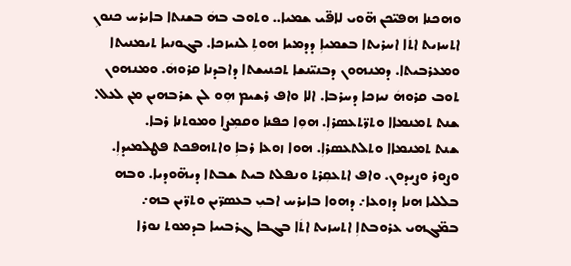ܘܗܟܢܐ ܗܦܝ̈ܟܢ ܗ̈ܘܝ ܠܐܦ̈ܝ ܫܡܝܐ.. ܘܬܘܒ ܒܗܿ ܒܫܢܬܐ ܒܐܝܪܚ ܟܢܘܢܼ ܐܬܚܙܝܬ ܐܬܿܐ ܐܚܪܝܬܐ ܒܫܡܝܐܼ ܕܕܡܝܐ ܗܘܬܼ ܠܢܝܙܟܐ. ܒܓܘܢܝܐ ܬܝܡܢܝܬܐ ܘܡܥܪܒܝܬܐ. ܕܡܢܗܘܢ ܕܒܢܝ̈ܢܫܐ ܬܟܢܝܫܬܐ ܕܐܒܕܢܐ ܩܪܘܗܿ. ܘܡܢܗܘܢ ܬܘܒ ܩܪܘܗܿ ܢܝܙܟܐ ܕܚܪܒܐ. ܐܠܐ ܘܐܦ ܪܫܝܡ ܗܼܘ ܠܢ ܫܪܒܗܝܢ ܡܢ ܠܥܠ. ܫܢܬ ܬܡܢܡܐܐ ܘܬܪ̈ܬܥܣܪܐܼ. ܗܘܼܐ ܟܦܢܐ ܘܩܡܼܨܐ ܘܡܘܬܢܐ ܪܒܐ.
ܫܢܬ ܬܡܢܡܐܐ ܘܬܠܬܥܣܪܐܼ. ܗܘܐ ܙܘܥܐ ܪܒܐܼ ܘܐܬܗܦܟܬ ܦܛܠܡܝܕܐܼ. ܘܨܘܪ ܘܨܝܕܘܢ. ܘܐܦ ܐܬܥܩܼܪܬ ܘܢܦܠܬ ܒܝܬ ܫܒܬܐ ܕܝܗ̈ܘܕܝܐ. ܘܒܗ ܒܠܠܝܐ ܗܢܐ ܕܙܘܥܐ܇ ܕܗܘܐ ܒܐܝܪܚ ܐܒܝܼ ܒܥܣܪ̈ܝܢ ܘܬܪ̈ܝܢ ܒܗ܇ ܒܡ̈ܓܗܝ ܥܪܘܒܬܐܼ ܐܬܚܙܝܬ ܐܬܿܐ ܒܓܒܐ ܓܪܒܝܝܐ ܒܕܡܘܬ ܢܘܪܐ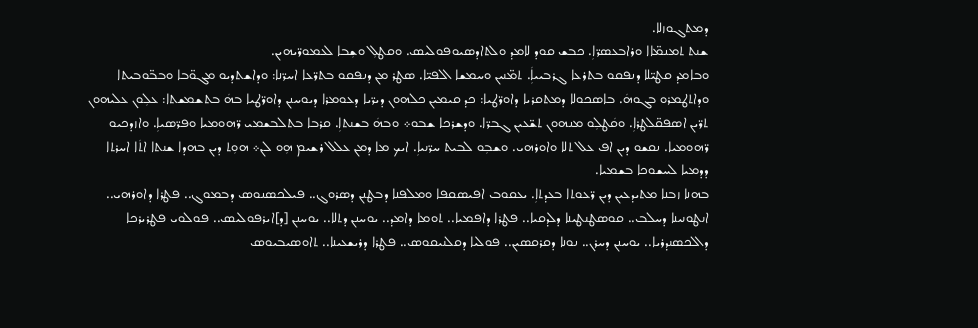ܕܡܬܓܘܙܠܐ.
ܫܢܬ ܬܡܢܡ̈ܐܐ ܘܪܐܒܥܣܪ̈ܐܼ. ܟܒܫ ܩܘܕ ܠܐܡܕ ܘܠܬܐܕܣܝܘܦܘܠܝܣ. ܘܩܛܠܼ ܘܫܼܒܐ ܠܥܡܘܪ̈ܝܗܝܢ.
ܘܒܐܡܕ ܩܛܝ̈ܠܐ ܕܢܦܩܘ ܒܬܪܥܐ ܓܪܒܝܝܐܼܿ. ܬܡ̈ܢܝܢ ܘܚܡܫܐ ܐܠܦܝ̈ܐ. ܣܛܪ ܡܢ ܕܢܦܩܘ ܒܬܪ̈ܥܐ ܐܚܪ̈ܢܐ: ܘܕܐܫܬܕܝܘ ܡܓܘ̈ܒܐ ܘܒܒ̈ܘܒܝܬܐ ܘܕܐܬܛܡܪܘ ܒܓܘܗܿ. ܒܐܣܟܘܠܐ ܕܡܬܩܪܝܐ ܕܐܘܪ̈ܛܝܐ: ܟܕ ܩܝܡܝܢ ܟܠܗܘܢ ܕܝܪ̈ܝܐ ܕܥܘܡܪܐ ܕܝܘܚܢܢ ܕܐܘܪ̈ܛܝܐ ܒܗܿ ܒܬܫܡܫܬܐ: ܥܠܼܘܢ ܥܠܝܗܘܢ ܬܪ̈ܝܢ ܐܣܦܩ̈ܠܛܪܐܼ. ܘܩܿܛܠܼܘ ܡܢܗܘܢ ܬܫ̈ܥܝܢ ܓܒܪ̈ܐ. ܘܕܫܪܟܐ ܫܒܘ܀ ܘܒܗܿ ܒܫܢܬܐܼ. ܩܪܒܐ ܒܬܠܒܫܡܝ ܪ̈ܗܘܡܝܐ ܘܦܪ̈ܣܝܐܼ. ܘܐܙܕܟܝܘ ܪ̈ܗܘܡܝܐ. ܢܩܫܘ ܕܝܢ ܐܦ ܥܠ ܬܠܐ ܘܐܘܪܗܝ. ܘܫܒܼܘ ܠܒܝܬ ܚܪ̈ܢܝܐܼ. ܐܝܟ ܡܐ ܕܡܢ ܥܠܠ ܪܫܝܡ ܗܼܘ ܠܢ܀ ܗܘܼܬ ܕܝܢ ܒܗܕܐ ܫܢܬܐ ܐܬܿܐ ܐܚܪܬܐ ܕܕܡܝܐ ܠܚܫܘܟܐ ܒܫܡܝܐ.
ܒܗܢܐ ܙܒܢܐ ܡܬܝܕܥܝܢ ܕܝܢ ܪ̈ܥܘܬܐ ܒܥܕܬܐܼ. ܝܥܩܘܒ ܐܦܝܣܩܦܐ ܘܡܠܦܢܐ ܕܒܛܢܢ ܕܣܪܘܓ.. ܦܝܠܟܣܢܘܣ ܕܒܡܘܓ.. ܦܛܪܐ ܕܐܘܪܗܝ.. ܐܢܛܘܢܝܢܐ ܕܚܠܒ.. ܩܘܣܛܢܛܝܢܐ ܕܠܕܩܝܐ.. ܦܛܪܐ ܕܐܦܡܝܐ.. ܬܘܡܐ ܕܐܡܕ.. ܝܘܚܢܢ ܕܬܠܐ.. ܝܘܚܢܢ [ܕ]ܐܝܪܦܘܠܝܣ.. ܦܘܠܘܝ ܦܛܪܝܪܟܐ ܕܐܠܟܣܢܕܪܝܐ.. ܝܘܚܢܢ ܕܚܪܢ.. ܢܘܢܐ ܕܩܪܩܣܝܢ.. ܦܘܠܝܐ ܕܩܠܢܝܩܘܣ.. ܦܛܪܐ ܕܪܝܫܥܝܢܐ.. ܬܐܘܣܝܒܝܘܣ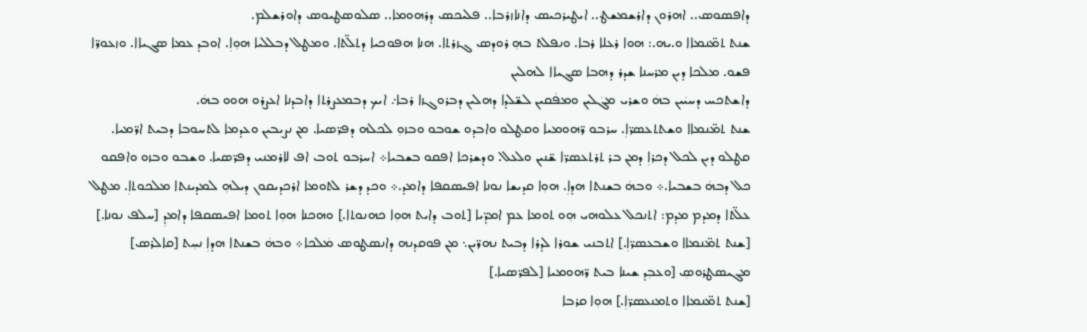ܕܐܦܣܘܣ.. ܐܗܪܘܢ ܕܐܪܫܡܫܛ.. ܐܝܛܝܪܟܝܣ ܕܐܢܐܙܪܒܐ.. ܦܠܝܟܣ ܕܪܗܘܡܐ.. ܣܠܘܣܛܝܘܣ ܕܐܘܪܫܠܡ.
ܫܢܬ ܬܡ̈ܢܡܐܐ ܘ.ܝܗ.: ܗܘܐ ܪܥܠܐ ܪܒܐ. ܘܢܦܠܬ ܒܗܼ ܪܘܕܣ ܓܙܪܬܐ. ܗܢܐ ܗܦܘܟܝܐ ܕܬܠ̈ܬܐ. ܘܡܛܠ ܕܒܠܠܝܐ ܗܘܼܐܼ. ܐܘܒܕ ܥܡܐ ܣܓܝܐܐ. ܘܙܥܘܪ̈ܐ ܦܫܘ. ܡܠܟܐ ܕܝܢ ܡܪܚܢܐ ܫܕܪ ܕܗܒܐ ܣܓܝܐܐ ܠܗܠܝܢ
ܕܐܫܬܟܚ ܕܚܝܿܝܢ ܒܗܿ ܘܫܪܝ ܡܓܿܠܝܢ ܘܡܦܿܩܝܢ ܠܫ̈ܠܕܐ ܕܗܠܝܢ ܕܒܪܘܓܙܐ ܪܒܐ܇ ܐܝܟ ܕܒܡܥܨܪܬܐ ܕܐܒܕܢܐ ܐܥܨܪܘ ܗܘܘ ܒܗܿ.
ܫܢܬ ܬܡ̈ܢܡܐܐ ܘܫܬܬܥܣܪ̈ܐܼ. ܚܪܒܘ ܪ̈ܗܘܡܝܐ ܘܩܛܠܘ ܘܐܒܕܘ ܫܘܒܘ ܘܒܙܘܼ ܠܟܠܗ ܕܦܪ̈ܣܝܐ. ܡܢ ܢܨܝܒܝܢ ܘܥܕܡܐ ܠܬܚܘܒܐ ܕܒܝܬ ܐܪ̈ܡܝܐ. ܩܛܠܘ ܕܝܢ ܠܟܠ ܕܟܪܐܼ ܕܡܢ ܒܪ ܬܪܬܥܣܪ̈ܐ ܫ̈ܢܝܢ ܘܠܥܠ. ܘܕܫܪܟܐ ܐܦܩܘ ܒܫܒܝܐ܀ ܐܚܪܒܘ ܬܘܒ ܐܦ ܠܐܪܡܢܝ ܕܦܪ̈ܣܝܐ. ܘܫܒܘ ܘܒܙܘ ܘܐܦܩܘ ܟܠ ܕܒܗܿ ܒܫܒܝܐ.܀ ܘܒܗܿ ܒܫܢܬܐ ܗܕܐܼ. ܗܘܼܐ ܩܕܝܫܐ ܢܘܢܐ ܐܦܝܣܩܦܐ ܕܐܡܕ.܀ ܘܟܕ ܕܫܪ ܠܬܘܡܐ ܐܪܟܕܝܩܘܢ ܕܝܠܗܼ ܠܡܕܝܢܬܐ ܡܠܟܘܬܐܼ. ܡܛܠ ܥܠ̈ܬܐ ܕܡܕܡ ܡܕܡ: ܐܬܢܟܠ ܥܠܘܗܝ ܗܼܘ ܬܘܡܐ ܥܡ ܐܡܕ̈ܝܐ [ܬܘܒ ܕܐܝܬ ܗܘܼܐ ܟܗܢܘܬܐ.] ܘܗܟܢܐ ܗܘܼܐ ܬܘܡܐ ܐܦܝܣܩܦܐ ܕܐܡܕܼ [ܚܠܦ ܢܘܢܐ.]
[ܫܢܬ ܬܡ̈ܢܡܐܐ ܘܫܒܥܣܪ̈ܐܼ.] ܐܬܒܢܝ ܫܘܪܐ ܠܕܪܐ ܕܒܝܬ ܢܗܪ̈ܝܢ܆ ܡܢ ܦܘܩܕܢܗ ܕܐܢܣܛܘܣ ܡܿܠܟܐ܀ ܘܒܗܿ ܒܫܢܬܐ ܗܕܐܼ ܢܚܼܬ [ܩܐܠܪܣ] ܡܓܝܣܛܪܘܣܼ [ܘܥܒܼܕ ܫܝܢܐ ܒܝܬ ܪ̈ܗܘܡܝܐ [ܠܦܪ̈ܣܝܐ.]
[ܫܢܬ ܬܡ̈ܢܡܐܐ ܘܬܡܢܥܣܪ̈ܐܼ.] ܗܘܼܐ ܩܪܒܐ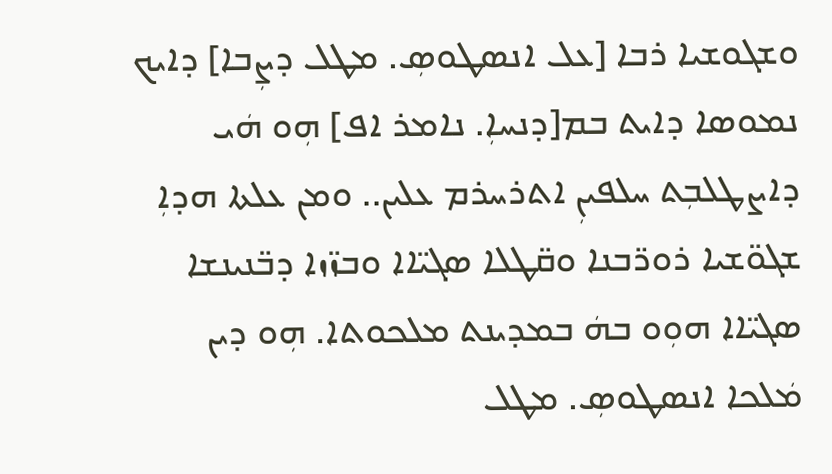ܘܫܓܘܫܝܐ ܪܒܐ [ܥܠ ܐܢܣܛܘܣܼ. ܡܛܠ ܕܨܼܒܐ] ܕܐܝܟ ܢܡܘܣܐ ܕܐܝܬ ܒܡ[ܕܢܚܐܼ. ܢܐܡܪ ܐܦ] ܗܼܘ ܗܿܝ ܕܐܨܛܠܒܼܬ ܚܠܦܝܢܼ ܐܬܪܚܪܡ ܥܠܝܢ.. ܘܡܢ ܥܠܬܐ ܗܕܐܼ ܫܓܘ̈ܫܝܐ ܪܘܪ̈ܒܢܐ ܘܩ̈ܛܠܐ ܣܓܝ̈ܐܐ ܘܒܙ̈ܙܐ ܕܒ̈ܢܝܢܫܐ ܣܓܝ̈ܐܐ ܗܘܼܘ ܒܗܿ ܒܡܕܝܢܬ ܡܠܟܘܬܐ. ܗܼܘ ܕܝܢ ܡܿܠܟܐ ܐܢܣܛܘܣܼ. ܡܛܠ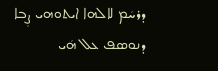ܕܪܚܿܡ ܠܐܠܗܐ ܐܝܬܘܗܝ ܨܼܒܐ ܕܢܘܣܦ ܥܠ ܗܿܝ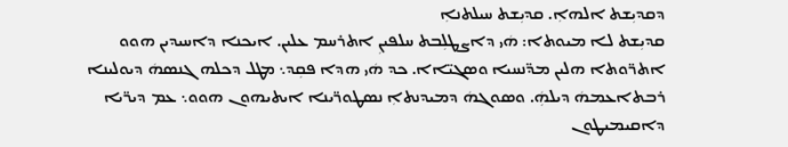ܕܩܕܝܼܫܬ ܐܠܗܐܼ. ܩܕܝܼܫܬ ܚܝܠܬܢܐܼ
ܩܕܝܼܫܬ ܠܐ ܡܝܘܬܐ: ܗܿܝ ܕܐܨܛܠܼܒܬ ܚܠܦܝܢܼ ܐܬܪܚܡ ܥܠܝܢ. ܐܝܟܢܐ ܕܐܚܝܕܝܢ ܗܘܘ ܐܬܪ̈ܘܬܐ ܗܠܝܢ ܡܕ̈ܢܚܝܐ ܘܣܓܝ̈ܐܐ. ܟܕ ܗܿܝ ܗܕܐ ܦܩܼܕ܆ ܡܛܠ ܕܟܠܗ ܓܢܣܗܿ ܕܝܘܠܝܢܐ ܪܒܬܐܥܡܗܿ ܕܝܠܗܼܿ. ܘܣܘܓܗܿ ܕܡܝܕܢܬܐܼ ܢܣܛܘܪ̈ܝܢܐ ܐܝܬܝܗܘܢ ܗܘܘ܆ ܥܡ ܕܝܪ̈ܝܐ ܕܐܩܝܡܝܛܘܢ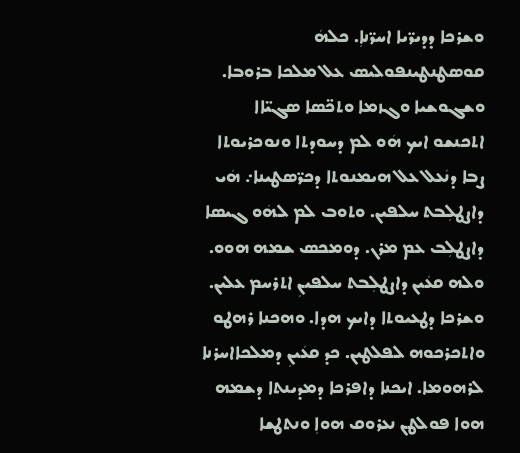ܘܫܪܟܐ ܕܕܝܪ̈ܝܐ ܐܚܪ̈ܢܐܼ. ܟܠܗܿ ܩܘܣܛܢܛܝܢܦܘܠܝܣ ܥܠ ܡܠܟܐ ܒܪܘܒܐ. ܘܫܓܘܫܝܐ ܘܓܙܡܐ ܘܬܟ̈ܣܐ ܣܓܝ̈ܐܐ ܐܬܟܢܫܘ ܐܝܟ ܗܿܘ ܠܡ ܕܚܘܕܬܐ ܘܢܘܟܪܝܘܬܐ ܨܒܐ ܕܢܿܥܠ ܥܠ ܗܝܡܢܘܬܐ ܕܟܪ̈ܣܛܝܢܐ܇ ܗܿܝ ܕܐܨܛܠܼܒܬ ܚܠܦܝܢ. ܘܬܘܒ ܠܡ ܠܗܿܘ ܓܝܣܐ ܕܐܨܛܠܼܒ ܥܡ ܡܪܢ. ܕܘܡܟܣ ܫܡܗ ܗܘܘ. ܘܠܗ ܩܥܿܝܢ ܕܐܨܛܠܼܒܬ ܚܠܦܝܢܼ ܐܬܪܚܡ ܥܠܝܢ. ܘܫܪܟܐ ܕܛܥܝܘܬܐ ܕܐܝܟ ܗܕܐ. ܘܗܟܢܐ ܪܗܛܘ ܘܐܬܟܪܟܘܗ ܠܦܠܛܝܢ. ܟܕ ܩܥܿܝܢܼ ܕܡܠܟܐܐܚܪܢܐ ܠܪܗܘܡܐ. ܐܝܟܢܐ ܕܐܦܪܟܐ ܕܡܕܝܢܬܐ ܕܫܡܗ ܗܘܐ ܦܘܠܛܢ ܢܥܪܘܩ ܗܘܐܼ ܘܢܬܛܫܐ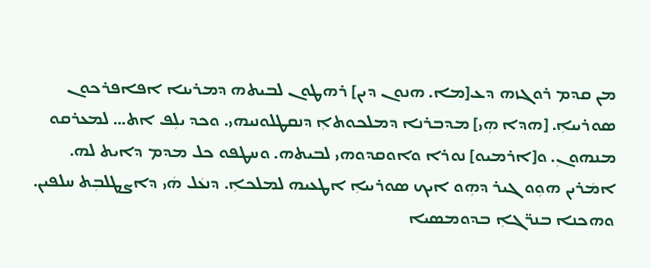ܡܢ ܩܕܡ ܪܘܓܙܗ ܕܥ[ܡܐ. ܗܢܘܢ ܕܝܢ] ܪܗܛܘܢ ܠܒܝܬܗ ܕܡܪܝܢܐ ܐܦܐܦܪܟܘܢ ܣܘܪܝܝܐܼ. [ܗܕܐ ܗܼܝ] ܡܕܒܪܢܐ ܕܡܠܟܘܬܐܼ ܕܢܩܛܠܘܢܝܗܝ. ܘܟܕ ܝܠܼܦ ܐܬ… ܠܡܥܪܩܘ ܡܢܗܘܢܼ. ܘ[ܐܪܡܝܘ] ܢܘܪܐ ܘܐܘܩܕܘܗܝ ܠܒܝܬܗ. ܘܚܛܦܘ ܟܠ ܡܕܡ ܕܐܝܬ ܠܗ. ܐܡܿܪܝܢ ܗܘܼܘ ܓܝܪ ܕܗܼܘ ܐܝܟ ܣܘܪܝܝܐܼ ܐܛܥܝܗ ܠܡܠܟܐܼ. ܕܢܥܿܠ ܗܿܝ ܕܐܨܛܠܒܼܬ ܚܠܦܝܢ. ܘܗܟܢܐ ܒܢܪ̈ܓܐܼ ܒܕܘܡܣܝܐ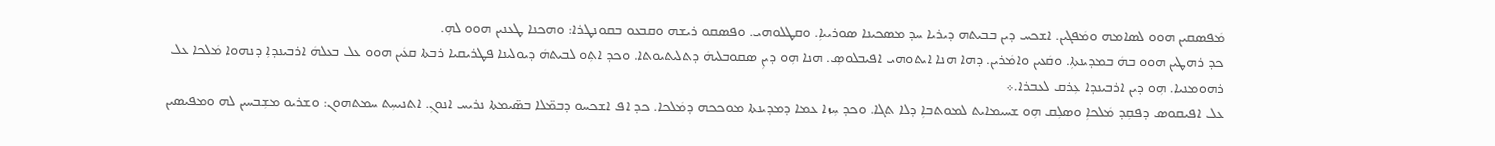ܡܿܦܣܩܝܢ ܗܘܘ ܠܣܐܡܗ ܘܡܿܦܓܝܢ. ܐܫܟܚ ܕܝܢ ܒܒܝܬܗ ܕܝܪܝܐ ܚܕ ܡܣܟܝܢܐ ܣܘܪܝܝܐܼ. ܘܩܛܠܘܗܝ. ܘܦܣܩܘ ܪܝܫܗ ܘܩܒܥܘ ܒܩܘܢܛܪܐ: ܘܗܟܢܐ ܛܥܢܝܢ ܗܘܘ ܠܗܼ.
ܟܕ ܪܗܛܝܢ ܗܘܘ ܒܗܿ ܒܡܕܝܢܬܐܼ. ܘܩܿܥܝܢ ܘܐܡܿܪܝܢ. ܕܗܐ ܗܢܐ ܐܝܬܘܗܝ ܐܦܝܒܠܘܣܼ. ܗܢܐ ܗܼܘ ܕܝܢܼ ܣܩܘܒܠܝܗܿ ܕܬܠܝܬܝܘܬܐ. ܘܟܕ ܐܬܼܘ ܠܒܝܬܗܿ ܕܝܘܠܝܢܐ ܦܛܪܝܩܝܐ ܪܒܬܐ ܩܥܿܝܢ ܗܘܘ ܥܠ ܒܥܠܗܿ ܐܪܒܝܢܕܐܼ ܕܢܗܘܐ ܡܿܠܟܐ ܥܠ ܪܗܘܡܢܝܐ. ܗܼܘ ܕܝܢ ܐܪܒܝܢܕܐ ܥܼܪܩ ܠܥܒܪܐ.܀
ܥܠ ܐܦܝܩܘܣ ܕܦܩܼܕ ܡܿܠܟܐܼ ܘܣܠܼܩ ܗܼܘ ܫܚܝܡܐܝܬ ܠܡܘܬܒܐܼ ܕܠܐ ܬܓܐ. ܘܟܕ ܚܼܙܐ ܥܡܐ ܕܡܕܝܢܬܐ ܡܘܟܟܗ ܕܡܿܠܟܐ. ܟܕ ܐܦ ܐܫܟܚܘ ܕܒܡ̈ܠܐ ܒܣ̈ܝܡܬܐ ܢܪܝܚ ܐܢܘܢܼ. ܐܬܢܝܚܼܬ ܚܡܬܗܘܢ: ܘܫܪܝܘ ܡܫܼܒܚܝܢ ܠܗ ܘܡܦܝܣܝܢ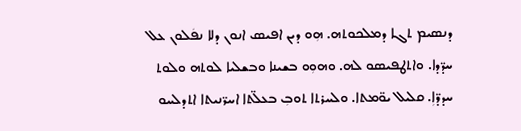ܕܢܣܝܡ ܬܓܐ ܕܡܠܟܘܬܗ. ܗܼܘ ܕܝܢ ܐܦܝܣ ܐܢܘܢ ܕܠܐ ܢܦܿܠܘܢ ܥܠ ܚܕ̈ܕܐ. ܘܐܬܛܦܝܣܘ ܠܗ. ܘܗܘܼܘ ܒܫܝܢܐ ܘܒܫܠܝܐ ܠܘܬܗ ܘܠܘܬ ܚܕܕ̈ܐܼ. ܩܠܝܠ ܝܘ̈ܡܬܐ. ܘܠܚܪܬܐ ܬܘܒܼ ܒܥܠ̈ܬܐ ܐܚܪ̈ܢܝܬܐ ܐܬܕܠܚܘ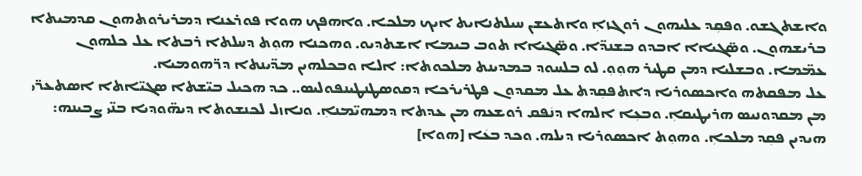ܘܐܫܬܓܫܘ. ܘܦܩܼܕ ܥܠܝܗܘܢ ܪܘܓܙܐܼ ܘܐܬܥܫܢ ܚܝܠܬܢܐܝܬ ܐܝܟ ܡܠܟܐ. ܘܐܗܦܟ ܗܘܐ ܦܘܪܥܢܐ ܕܡܪܝܪܘܬܗܘܢ ܩܕܡܝܬܐ ܒܪܝܫܗܘܢ. ܘܣ̈ܓܝܐܐ ܐܒܕܘ ܒܫܢܕ̈ܐ. ܘܣ̈ܓܝܐܐ ܬܘܒ ܒܝܡܐ ܐܫܬܕܝܘ. ܘܗܟܢܐ ܗܘܼܬ ܕܚܠܬܐ ܪܒܬܐ ܥܠ ܟܠܗܘܢ ܥܡ̈ܡܐ. ܘܒܫܠܝܐ ܕܡܢ ܩܛܝܪ ܗܘܼܘܼ. ܠܘ ܒܠܚܘܕ ܒܡܕܝܢܬ ܡܠܟܘܬܐ: ܐܠܐ ܘܒܟܠܗܝܢ ܡܕ̈ܝܢܬܐ ܕܪ̈ܗܘܡܝܐ.
ܥܠ ܡܦܩܬܗ ܘܐܟܣܘܪܝܐ ܕܐܬܦܩܼܕܬ ܥܠ ܡܩܕܘܢ ܦܛܪܝܪܟܐ ܕܩܘܣܛܢܛܝܢܦܘܠܝܣ.. ܟܕ ܗܟܝܠ ܒܝ̈ܫܬܐ ܣܓܝ̈ܐܬܐ ܐܣܬܥܪ̈ܝ ܡܢ ܡܩܕܘܢܝܣ ܗܪܝܛܝܩܐܼ. ܘܒܥܼܐ ܐܠܗܐ ܕܢܿܦܩ ܪܘܫܥܗ ܡܢ ܥܕܬܐ ܕܡܗܝ̈ܡܢܐܼ. ܘܢܐܙܠ ܠܟܢܫܘܬܐ ܕܝܗ̈ܘܕܝܐ ܒܢ̈ܝ ܨܒܝܢܗ: ܗܝܕܝܢ ܦܩܼܕ ܡܠܟܐܼ. ܘܗܘܼܬ ܐܟܣܘܪܝܐ ܕܝܠܗ. ܘܟܕ ܒܥܿܐ [ܗܘܐ]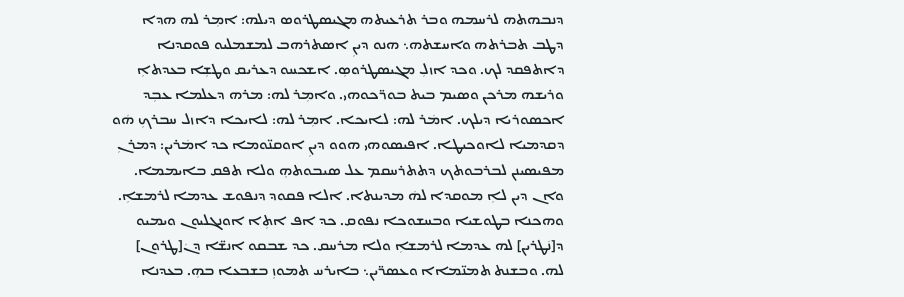ܕܢܒܗܬܗ ܠܪܚܡܗ ܘܒܪ ܬܪܥܝܬܗ ܡܓܝܣܛܪܘܣ ܕܝܠܗ: ܐܡܼܪ ܠܗ ܗܕܐ ܕܛܒ ܬܒܪܬܗ ܘܐܚܫܬܗ܆ ܗܢܘ ܕܝܢܼ ܐܣܬܪܗܒ ܠܡܫܡܠܝܘ ܦܘܩܕܢܐ ܕܐܬܦܩܕ ܠܟ. ܘܟܕ ܐܙܠܼ ܡܓܝܣܛܪܘܣܼ. ܐܫܟܚܘ ܕܥܪܝܩ ܘܛܫܼܐ ܒܥܕܬܐܼ ܘܪܝܫܗ ܡܪܟܢ ܘܣܝܡ ܒܝܬ ܒܘܪ̈ܟܘܗܝ. ܘܐܡܼܪ ܠܗ: ܡܪܗ ܕܥܠܡܐ ܥܒܼܕ ܐܟܣܘܪܝܐ ܕܝܠܟ. ܐܡܿܪ ܠܗ: ܠܐܝܟܐ. ܐܡܼܪ ܠܗ: ܠܐܝܟܐ ܕܐܙܠ ܚܒܪܟܼ ܗܿܘ ܕܩܕܡܝܐ ܠܐܘܟܝܛܐ. ܐܦܝܣܘܗܝ ܗܘܘ ܕܝܢܼ ܐܘܩܢ̈ܘܡܐ ܟܕ ܐܡܿܪܝܢ: ܕܡܪܢܼ ܡܦܝܣܝܢܢ ܠܒܪܒܘܬܟ ܕܬܬܪܚܩܡ ܥܠ ܣܝܒܘܬܗܼ ܘܠܐ ܬܦܩ ܒܐܝܡܡܐ. ܘܐܢ ܕܝܢ ܠܐܼ ܡܘܩܕܐ ܠܗܿ ܡܕܝܢܬܐ. ܐܠܐ ܦܩܘܕ ܕܢܦܘܫ ܥܕܡܐ ܠܪܡܫܐܼ. ܘܗܟܢܐ ܒܛܘܫܝܐ ܘܒܚܫܘܟܐ ܢܦܘܩ. ܟܕ ܐܦ ܐܬܼܐ ܐܘܢܓܠܝܘܢ ܘܝܡܝܘ ܕ[ܢܿܛܪܝܢ] ܠܗ ܥܕܡܐ ܠܪܡܫܐܼ ܘܠܐ ܡܪܚܩ. ܟܕ ܫܒܩܘ ܐܢܫ̈ܐ ܕܢܿ[ܛܪܘܢ] ܠܗ. ܘܒܫܢܬ ܬܡܢ̈ܡܐܐ ܘܥܣܪ̈ܝܢ܆ ܒܐܝܪܚ ܬܡܘܙܼ ܒܫܒܥܐ ܒܗܼ. ܒܥܕܢܐ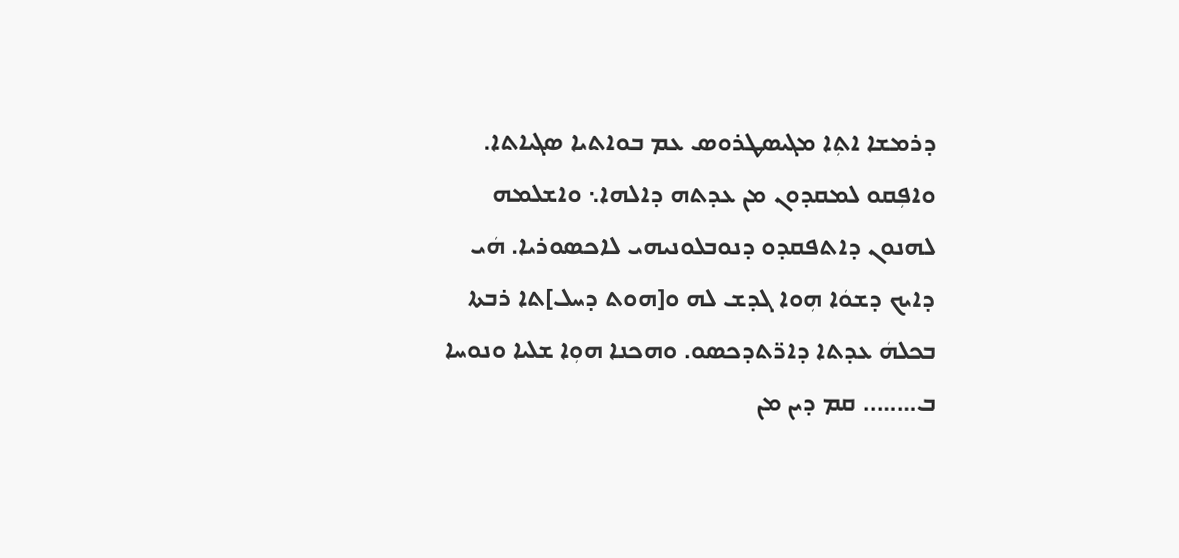ܕܪܡܫܐ ܐܬܼܐ ܡܓܝܣܛܪܘܣ ܥܡ ܒܘܐܬܝܐ ܣܓܝܐܬܐ. ܘܐܦܼܩܘ ܠܡܩܕܘܢ ܡܢ ܥܕܬܗ ܕܐܠܗܐ܆ ܘܐܫܠܡܗ ܠܗܢܘܢ ܕܐܬܦܩܕܘ ܕܢܘܒܠܘܢܝܗܝ ܠܐܟܣܘܪܝܐ. ܗܿܝ ܕܐܝܟ ܕܫܘܿܐ ܗܼܘܐ ܓܕܫ ܠܗ ܘ[ܗܘܬ ܕܚܠ]ܬܐ ܪܒܬܐ ܒܟܠܗܿ ܥܕܬܐ ܕܐܪ̈ܬܕܟܣܘ. ܘܗܟܢܐ ܗܘܼܐ ܫܠܝܐ ܘܢܘܚܐ ܒ…….. ܩܡ ܕܝܢ ܡܢ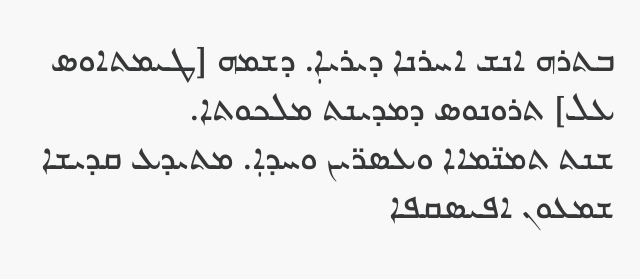ܒܬܪܗ ܐܢܫ ܐܚܪܢܐ ܕܝܪܝܐܼ. ܕܫܡܗ [ܛܝܡܬܐܘܣ ܥܠ] ܬܪܘܢܘܣ ܕܡܕܝܢܬ ܡܠܟܘܬܐ.
ܫܢܬ ܬܡܢ̈ܡܐܐ ܘܥܣܪ̈ܝܢ ܘܚܕܐܼ. ܡܬܝܕܥ ܩܕܝܫܐ ܫܡܥܘܢ ܐܦܝܣܩܦܐ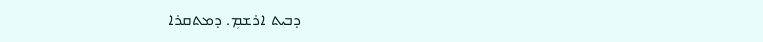ܕܒܝܬ ܐܪܫܡܼ. ܕܡܬܩܪܐ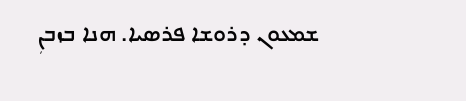ܫܡܥܘܢ ܕܪܘܫܐ ܦܪܣܝܐ. ܗܢܐ ܒܙܒܢܼ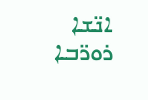ܐܢ̈ܫܐ ܪܘܪ̈ܒܐ